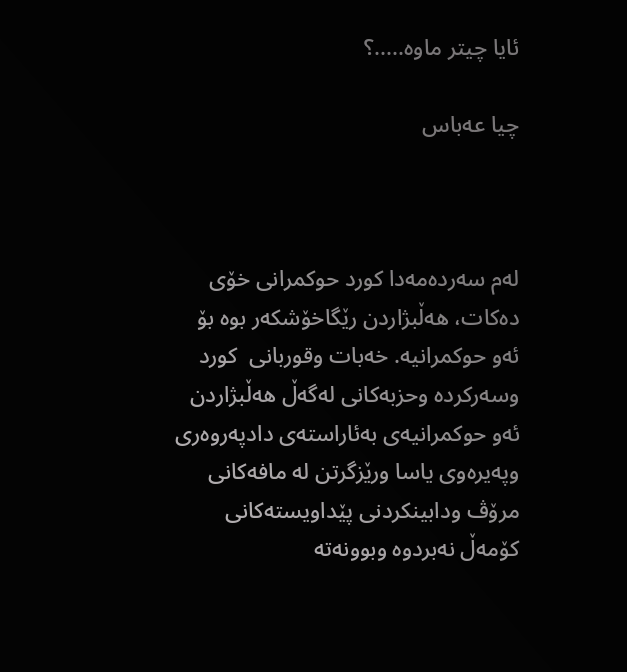ئایا چیتر ماوه‌.....؟

چیا عه‌باس



له‌م سه‌رده‌مه‌دا كورد حوكمرانی خۆی ده‌كات، هه‌ڵبژاردن رێگاخۆشكه‌ر بوه‌ بۆ ئه‌و حوكمرانیه‌. خه‌بات وقوربانی  كورد وسه‌ركرده‌ وحزبه‌كانی له‌گه‌ڵ‌ هه‌ڵبژاردن ئه‌و حوكمرانیه‌ی به‌ئاراسته‌ی دادپه‌روه‌ری وپه‌یره‌وی یاسا ورێزگرتن له‌ مافه‌كانی مرۆڤ ودابینكردنی پێداویسته‌كانی كۆمه‌ڵ‌ نه‌بردوه‌ وبوونه‌ته‌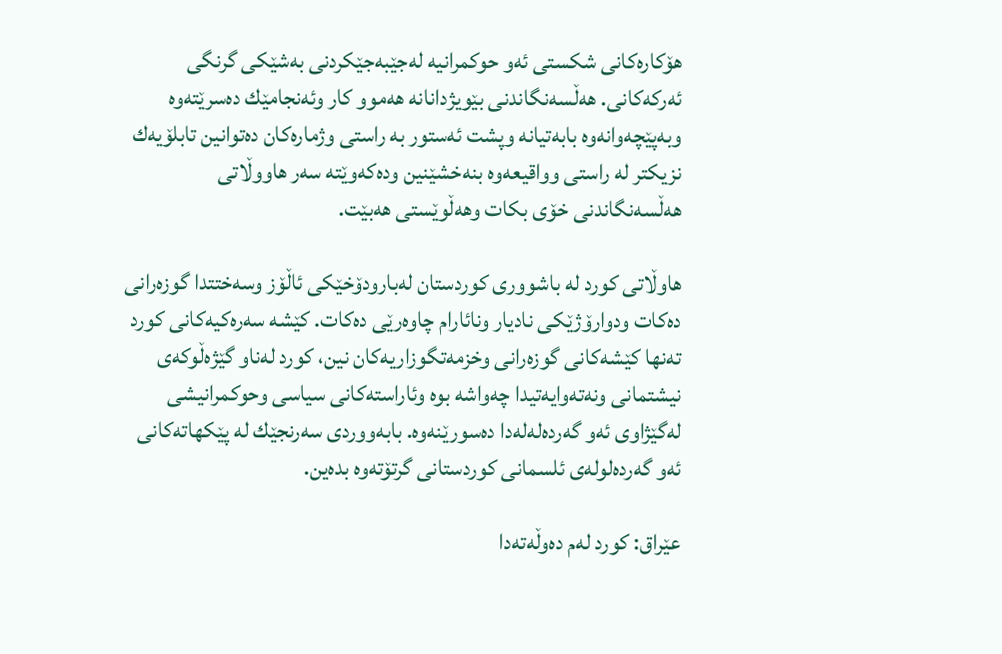هۆكاره‌كانی شكستی ئه‌و حوكمرانیه‌ له‌جێبه‌جێكردنی به‌شێكی گرنگی ئه‌ركه‌كانی. هه‌ڵسه‌نگاندنی بێویژدانانه‌ هه‌موو كار وئه‌نجامێك ده‌سرێته‌وه‌ وبه‌پێچه‌وانه‌وه‌ بابه‌تیانه‌ وپشت ئه‌ستور به‌ راستی وژماره‌كان ده‌توانین تابلۆیه‌ك نزیكتر له‌ راستی وواقیعه‌وه‌ بنه‌خشێنین وده‌كه‌وێته‌ سه‌ر هاووڵاتی هه‌ڵسه‌نگاندنی خۆی بكات وهه‌ڵوێستی هه‌بێت.

هاوڵاتی كورد له‌ باشووری كوردستان له‌بارودۆخێكی ئاڵۆز وسه‌ختتدا گوزه‌رانی ده‌كات ودوارۆژێكی نادیار ونائارام چاوه‌رێی ده‌كات. كێشه‌ سه‌ره‌كیه‌كانی كورد ته‌نها كێشه‌كانی گوزه‌رانی وخزمه‌تگوزاریه‌كان نین، كورد له‌ناو گێژه‌ڵوكه‌ی نیشتمانی ونه‌ته‌وایه‌تیدا چه‌واشه‌ بوه‌ وئاراسته‌كانی سیاسی وحوكمرانیشی له‌گێژاوی ئه‌و گه‌رده‌له‌له‌دا ده‌سورێنه‌وه‌. بابه‌ووردی سه‌رنجێك له‌ پێكهاته‌كانی ئه‌و گه‌رده‌لوله‌ی ئلسمانی كوردستانی گرتۆته‌وه‌ بده‌ین.

عێراق: كورد له‌م ده‌وڵه‌ته‌دا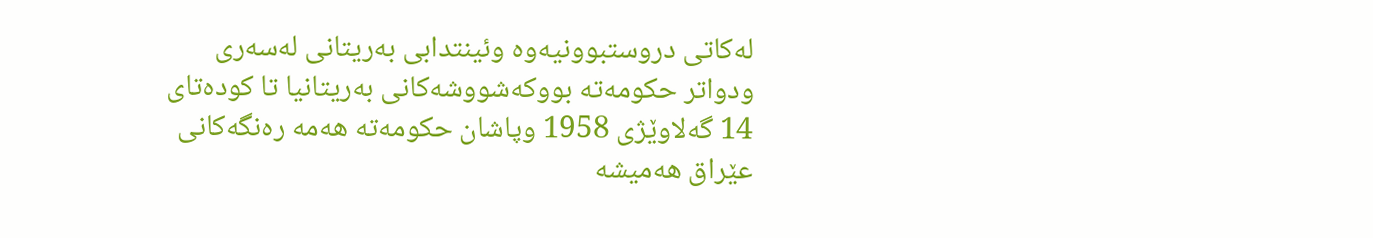له‌كاتی دروستبوونیه‌وه‌ وئینتدابی به‌ریتانی له‌سه‌ری ودواتر حكومه‌ته‌ بووكه‌شووشه‌كانی به‌ریتانیا تا كوده‌تای 14 گه‌لاوێژی 1958 وپاشان حكومه‌ته‌ هه‌مه‌ ره‌نگه‌كانی عێراق هه‌میشه‌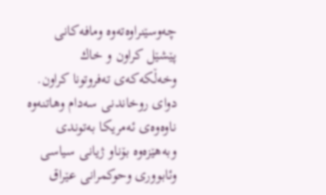چه‌وسێنراوه‌ته‌وه‌ ومافه‌كانی پێشێل كراون و خاك وخه‌ڵكه‌كه‌ی ته‌فروتونا كراون. دوای روخاندنی سه‌دام وهاتنه‌وه‌ ناوه‌وه‌ی ئه‌مریكا به‌توندی وبه‌هێزه‌وه‌ بۆناو ژیانی سیاسی وئابووری وحوكمرانی عێراق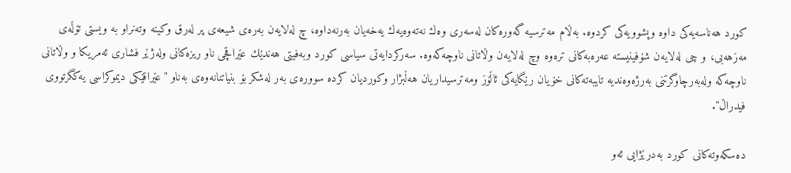كورد هه‌ناسه‌یه‌كی داوه‌ وپشوویه‌كی كردوه‌. به‌ڵام مه‌ترسیه‌ گه‌وره‌كان له‌سه‌ری وه‌ك نه‌ته‌وه‌یه‌ك یه‌خه‌یان به‌رنه‌داوه‌، چ له‌لایه‌ن به‌ره‌ی شیعه‌ی پر له‌رق وكینه‌ وته‌نراو به‌ ویستی تۆڵه‌ی مه‌زهه‌بی، و چی له‌لایه‌ن شۆفینیسته‌ عه‌ره‌به‌كانی تره‌وه‌ وچ له‌لایه‌ن وڵاتانی ناوچه‌كه‌وه‌. سه‌ركردایه‌تی سیاسی كورد وبه‌فیتی هه‌ندێك عێراقچی ناو ریزه‌كانی وله‌ژێر فشاری ئه‌مریكا و وڵاتانی ناوچه‌كه‌ وله‌به‌رچاوگرتنی به‌رژه‌وه‌ندیه‌ تایبه‌ته‌كانی خۆیان رێگایه‌كی ئاڵۆز ومه‌ترسیداریان هه‌ڵبژار وكوردیان كرده‌ سووره‌ی به‌ر له‌شكر بۆ بنیاتنانه‌وه‌ی به‌ناو "عێراقێكی دیموكراسی یه‌كگرتووی فیدراڵ‌".

ده‌سكه‌وته‌كانی كورد به‌درێژایی ئه‌و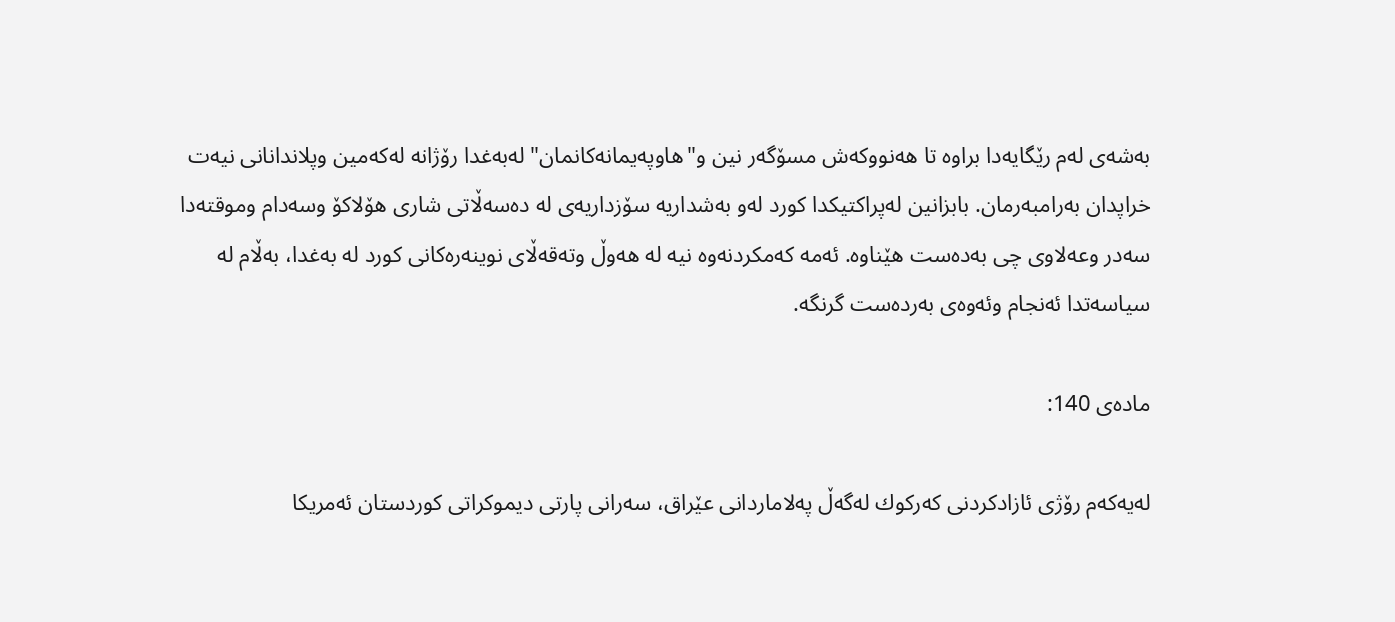به‌شه‌ی له‌م رێگایه‌دا براوه‌ تا هه‌نووكه‌ش مسۆگه‌ر نین و"هاوپه‌یمانه‌كانمان" له‌به‌غدا رۆژانه‌ له‌كه‌مین وپلاندانانی نیه‌ت خراپدان به‌رامبه‌رمان. بابزانین له‌پراكتیكدا كورد له‌و به‌شداریه‌ سۆزداریه‌ی له‌ ده‌سه‌ڵاتی شاری هۆلاكۆ وسه‌دام وموقته‌دا سه‌در وعه‌لاوی چی به‌ده‌ست هێناوه‌. ئه‌مه‌ كه‌مكردنه‌وه‌ نیه‌ له‌ هه‌وڵ‌ وته‌قه‌ڵای نوینه‌ره‌كانی كورد له‌ به‌غدا، به‌ڵام له‌ سیاسه‌تدا ئه‌نجام وئه‌وه‌ی به‌رده‌ست گرنگه‌.

ماده‌ی 140:

له‌یه‌كه‌م رۆژی ئازادكردنی كه‌ركوك له‌گه‌ڵ‌ په‌لاماردانی عێراق، سه‌رانی پارتی دیموكراتی كوردستان ئه‌مریكا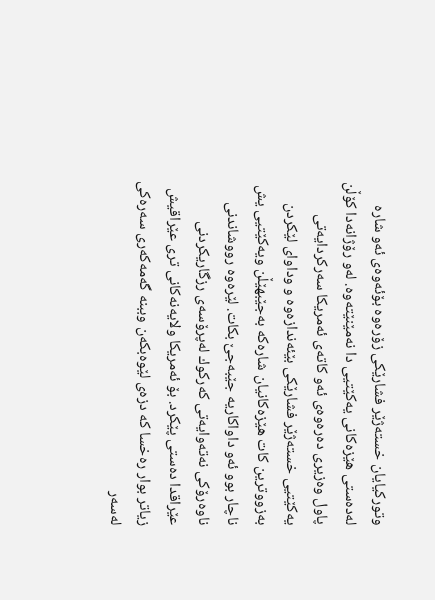وتوركیایان خسته‌ژێر فشارێكی زۆره‌وه‌ بۆئه‌وه‌ی ئه‌و شاره‌ له‌ده‌ستی هێزه‌كانی یه‌كێتیی دا نه‌مێنێته‌وه‌. له‌و رۆژانه‌دا كۆڵن پاول وه‌زیری ده‌ره‌وه‌ی ئه‌و كاته‌ی ئه‌مریكا سه‌ركردایه‌تی یه‌كێتیی خسته‌ژێر فشارێكی بێئه‌ندازه‌وه‌ و وداوای لێكردن به‌زووترین كات هێزه‌كانیان شاره‌كه‌ به‌جێبهێڵن ویه‌كێتیی یش ناچار بوو ئه‌و داواكاریه‌ جێبه‌جێ بكات. لێره‌وه‌ رووشاندنی ناوه‌رۆكی نه‌ته‌وایه‌تی كه‌ركوك له‌پرۆسه‌ی رزگاریكردنی عێراقدا ده‌ستی پێكرد. بۆ ئه‌مریكا ولایه‌نه‌كانی تری عێراقیش زیاتر بوار ره‌خسا كه‌ دزه‌ی لێوه‌بكه‌ن وببنه‌ گه‌مه‌كه‌ری سه‌ره‌كی له‌سه‌ر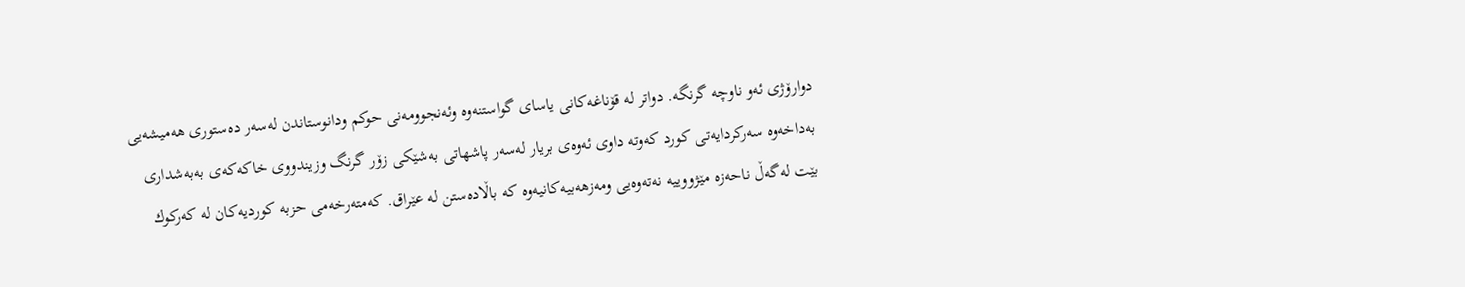دوارۆژی ئه‌و ناوچه‌ گرنگه‌. دواتر له‌ قۆناغه‌كانی یاسای گواستنه‌وه‌ وئه‌نجوومه‌نی حوكم ودانوستاندن له‌سه‌ر ده‌ستوری هه‌میشه‌یی به‌داخه‌وه‌ سه‌ركردایه‌تی كورد كه‌وته‌ داوی ئه‌وه‌ی بریار له‌سه‌ر پاشهاتی به‌شێكی زۆر گرنگ وزیندووی خاكه‌كه‌ی به‌به‌شداری بێت له‌گه‌ڵ‌ ناحه‌زه‌ مێژووییه‌ نه‌ته‌وه‌یی ومه‌زهه‌بیه‌كانیه‌وه‌ كه‌ باڵاده‌ستن له‌ عێراق. كه‌مته‌رخه‌می حزبه‌ كوردیه‌كان له‌ كه‌ركوك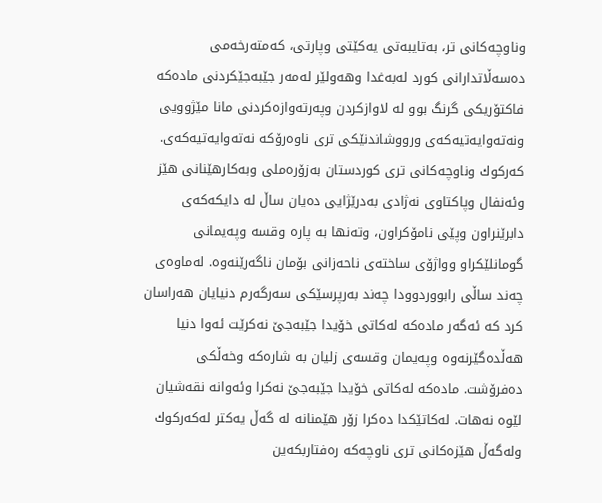وناوچه‌كانی تر، به‌تایبه‌تی یه‌كێتی وپارتی، كه‌مته‌رخه‌می ده‌سه‌ڵاتدارانی كورد له‌به‌غدا وهه‌ولێر له‌مه‌ر جێبه‌جێكردنی ماده‌كه‌ فاكتۆریكی گرنگ بوو له‌ لاوازكردن وپه‌رته‌وازه‌كردنی مانا مێژوویی ونه‌ته‌وایه‌تیه‌كه‌ی ورووشاندنێكی تری ناوه‌رۆكه‌ نه‌ته‌وایه‌تیه‌كه‌ی. كه‌ركوك وناوچه‌كانی تری كوردستان به‌زۆره‌ملی وبه‌كارهێنانی هێز وئه‌نفال وپاكتاوی نه‌ژادی به‌درێژایی ده‌یان ساڵ‌ له‌ دایكه‌كه‌ی دابرێنراون وپێی نامۆكراون، وته‌نها به‌ پاره‌ وقسه‌ وپه‌یمانی گومانلێكراو وواژۆی ساخته‌ی ناحه‌زانی بۆمان ناگه‌رێنه‌وه‌. له‌ماوه‌ی چه‌ند ساڵی رابووردوودا چه‌ند به‌رپرسێكی سه‌رگه‌رم دنیایان هه‌راسان كرد كه‌ ئه‌گه‌ر ماده‌كه‌ له‌كاتی خۆیدا جێبه‌جێ نه‌كرێت ئه‌وا دنیا هه‌ڵده‌گێرنه‌وه‌ وپه‌یمان وقسه‌ی زلیان به‌ شاره‌كه‌ وخه‌ڵكی ده‌فرۆشت. ماده‌كه‌ له‌كاتی خۆیدا جێبه‌جێ نه‌كرا وئه‌وانه‌ نقه‌شیان لێوه‌ نه‌هات. له‌كاتێكدا ده‌كرا زۆر هێمنانه‌ له‌ گه‌ڵ‌ یه‌كتر له‌كه‌ركوك وله‌گه‌ڵ‌ هێزه‌كانی تری ناوچه‌كه‌ ره‌فتاربكه‌ین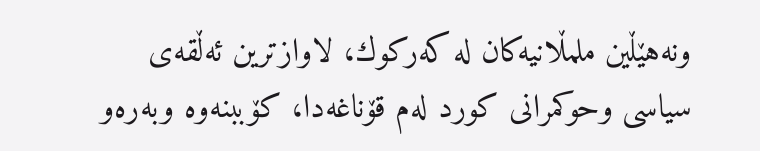ونه‌هێڵین ملمڵانیه‌كان له‌ كه‌ركوك، لاوازترین ئه‌ڵقه‌ی سیاسی وحوكمرانی كورد له‌م قۆناغه‌دا، كۆببنه‌وه‌ وبه‌ره‌و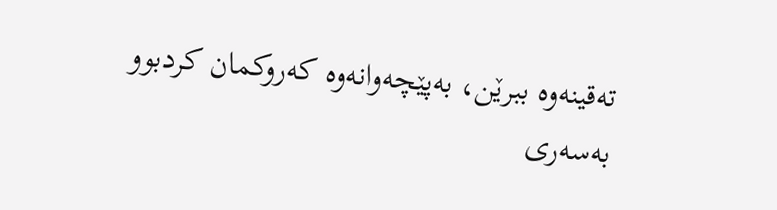ته‌قینه‌وه‌ ببرێن، به‌پێچه‌وانه‌وه‌ كه‌روكمان كردبوو به‌سه‌ری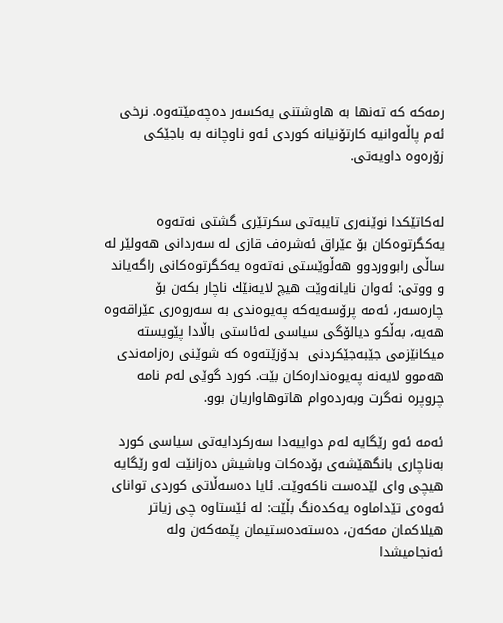رمه‌كه‌ كه‌ ته‌نها به‌ هاوشتنی یه‌كسه‌ر ده‌چه‌مێته‌وه‌. نرخی ئه‌م پاڵه‌وانیه‌ كارتۆنیانه‌ كوردی ئه‌و ناوچانه‌ به‌ باجێكی زۆره‌وه‌ داویه‌تی.


له‌كاتێكدا نوێنه‌ری تایبه‌تی سكرتێری گشتی نه‌ته‌وه‌ یه‌كگرتوه‌كان بۆ عێراق ئه‌شره‌ف قازی له‌ سه‌ردانی هه‌ولێر له‌  ساڵی رابووردوو هه‌ڵوێستی نه‌ته‌وه‌ یه‌كگرتوه‌كانی راگه‌یاند و ووتی: ئه‌وان نایانه‌وێت هیچ لایه‌نێك ناچار بكه‌ن بۆ چاره‌سه‌ر، ئه‌مه‌ پرۆسه‌یه‌كه‌ په‌یوه‌ندی به‌ سه‌روه‌ری عێراقه‌وه‌ هه‌یه‌، به‌ڵكو دیالۆگی سیاسی له‌ئاستی باڵادا پێویسته‌ میكانێزمی جێبه‌جێكردنی  بدۆزێته‌وه‌ كه‌ شوێنی ره‌زامه‌ندی هه‌موو لایه‌نه‌ په‌یوه‌نداره‌كان بێت. كورد گوێی له‌م نامه‌ چروپره‌ نه‌گرت وبه‌رده‌وام هاتوهاواریان بوو.

ئه‌مه‌ ئه‌و رێگایه‌ له‌م دواییه‌دا سه‌ركردایه‌تی سیاسی كورد به‌ناچاری بانگهێشه‌ی بۆده‌كات وباشیش ده‌زانێت له‌و رێگایه‌ هیچی وای لێده‌ست ناكه‌وێت. ئایا ده‌سه‌ڵاتی كوردی توانای ئه‌وه‌ی تێداماوه‌ یه‌كده‌نگ بڵێت: له‌ ئێستاوه‌ چی زیاتر هیلاكمان مه‌كه‌ن، ده‌سته‌ده‌ستیمان پێمه‌كه‌ن وله‌ ئه‌نجامیشدا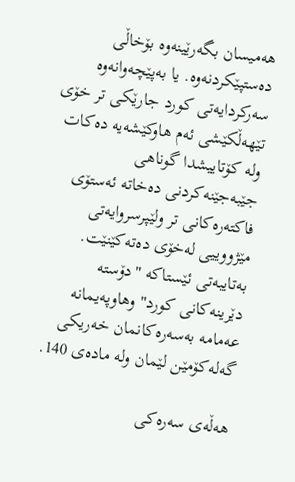هه‌میسان بگه‌رێینه‌وه‌ بۆخاڵی ده‌ستپێكردنه‌وه‌. یا به‌پێچه‌وانه‌وه‌ سه‌ركردایه‌تی كورد جارێكی تر خۆی تێهه‌ڵكێشی ئه‌م هاوكێشه‌یه‌ ده‌كات وله‌ كۆتاییشدا گوناهی جێبه‌جێنه‌كردنی ده‌خاته‌ ئه‌ستۆی فاكته‌ره‌كانی تر ولێپرسروایه‌تی مێژووییی له‌خۆی ده‌ته‌كێنێت. به‌تایبه‌تی ئێستاكه‌ "دۆسته‌ دێرینه‌كانی كورد" وهاوپه‌یمانه‌ عه‌مامه‌ به‌سه‌ره‌كانمان خه‌ریكی گه‌له‌كۆمێن لێمان وله‌ ماده‌ی 140.

هه‌ڵه‌ی سه‌ره‌كی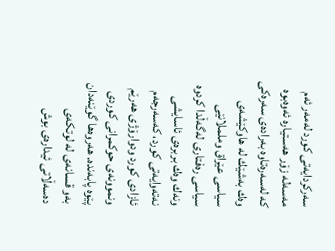سه‌ركردایه‌تی كورد له‌مه‌ر ئه‌م مه‌سه‌له‌ زۆر هه‌ستیاره‌ ئه‌وه‌بوه‌ كه‌ له‌سه‌ره‌تاوه‌ به‌راده‌ی سه‌ره‌كی وه‌ك به‌شێك له‌ هاوكێشه‌ی سیاسی عێراق وململانێی سیاسی ره‌فتاری له‌گه‌ڵدا كردوه‌ ونه‌ك وه‌ك بربره‌ی ئاسایشی نه‌ته‌وایه‌تی كورد، كه‌سه‌رجه‌م ئازادی كورد ودوارۆژی هه‌رێم ونموونه‌ی حوكمرانی كوردی پێوه‌ پابه‌نده‌. هه‌روه‌ها گوێنه‌دان به‌و قسانه‌ی له‌ لوتكه‌ی ده‌سه‌ڵاتی ئیداره‌ی بوش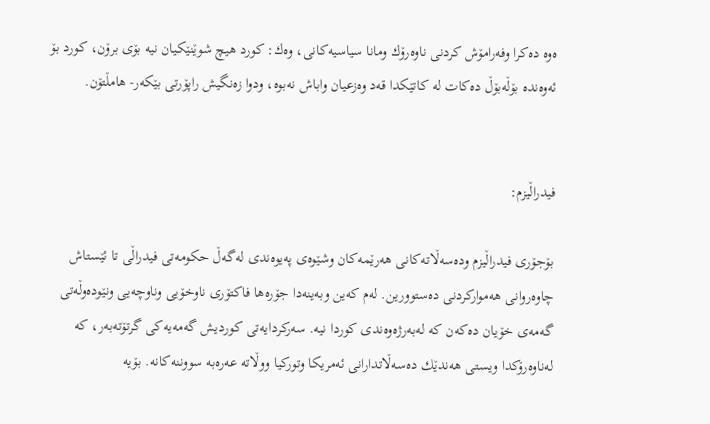ه‌وه‌ ده‌كرا وفه‌رامۆش كردنی ناوه‌رۆك ومانا سیاسیه‌كانی، وه‌ك: كورد هیچ شوێنێكیان نیه‌ بۆی برۆن، كورد بۆ ئه‌وه‌نده‌ بۆڵه‌بۆڵ‌ ده‌كات له‌ كاتێكدا قه‌د وه‌زعیان واباش نه‌بوه‌، ودوا زه‌نگیش راپۆرتی بێكه‌ر- هامڵتۆن.


فیدراڵیزم:

بۆجۆری فیدراڵیزم وده‌سه‌ڵاته‌كانی هه‌رێمه‌كان وشێوه‌ی په‌یوه‌ندی له‌گه‌ڵ‌ حكومه‌تی فیدراڵی تا ئێستاش چاوه‌روانی هه‌مواركردنی ده‌ستوورین. له‌م كه‌ین وبه‌ینه‌دا جۆره‌ها فاكتۆری ناوخۆیی وناوچه‌یی ونێوده‌وڵه‌تی گه‌مه‌ی خۆیان ده‌كه‌ن كه‌ له‌به‌رژه‌وه‌ندی كوردا نیه‌. سه‌ركردایه‌تی كوردیش گه‌مه‌یه‌كی گرتۆته‌به‌ر، كه‌ له‌ناوه‌رۆكدا ویستی هه‌ندێك ده‌سه‌ڵاتدارانی ئه‌مریكا وتوركیا ووڵاته‌ عه‌ره‌به‌ سووننه‌كانه‌. بۆیه‌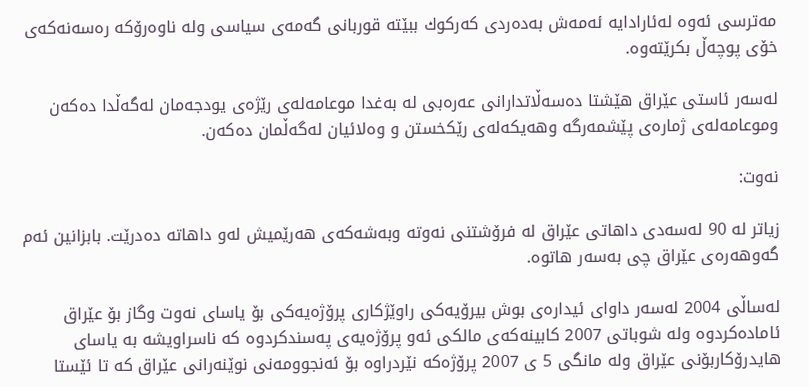مه‌ترسی ئه‌وه‌ له‌ئارادایه‌ ئه‌مه‌ش به‌ده‌ردی كه‌ركوك ببێته‌ قوربانی گه‌مه‌ی سیاسی وله‌ ناوه‌رۆكه‌ ره‌سه‌نه‌كه‌ی خۆی پوچه‌ڵ‌ بكرێته‌وه‌.

له‌سه‌ر ئاستی عێراق هێشتا ده‌سه‌ڵاتدارانی عه‌ره‌بی له‌ به‌غدا موعامه‌له‌ی رێژه‌ی یودجه‌مان له‌گه‌ڵدا ده‌كه‌ن وموعامه‌له‌ی ژماره‌ی پێشمه‌رگه‌ وهه‌یكه‌له‌ی رێكخستن و وه‌لائیان له‌گه‌ڵمان ده‌كه‌ن.

نه‌وت:

زیاتر له‌ 90 له‌سه‌دی داهاتی عێراق له‌ فرۆشتنی نه‌وته‌ وبه‌شه‌كه‌ی هه‌رێمیش له‌و داهاته‌ ده‌درێت. بابزانین ئه‌م گه‌وهه‌ره‌ی عێراق چی به‌سه‌ر هاتوه‌.

له‌ساڵی 2004 له‌سه‌ر داوای ئیداره‌ی بوش بیرۆیه‌كی راوێژكاری پرۆژه‌یه‌كی بۆ یاسای نه‌وت وگاز بۆ عێراق ئاماده‌كردوه‌ وله‌ شوباتی 2007 كابینه‌كه‌ی مالكی ئه‌و پرۆژه‌یه‌ی په‌سندكردوه‌ كه‌ ناسراویشه‌ به‌ یاسای هایدرۆكاربۆنی عێراق وله‌ مانگی 5 ی 2007 پرۆژه‌كه‌ نێردراوه‌ بۆ ئه‌نجوومه‌نی نوێنه‌رانی عێراق كه‌ تا ئێستا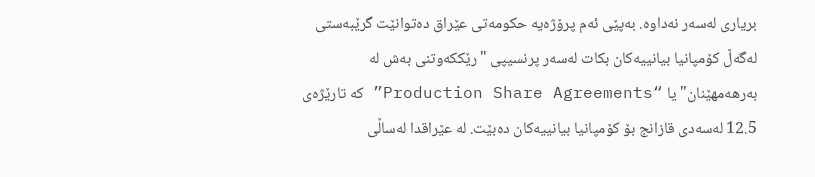بریاری له‌سه‌ر نه‌داوه‌. به‌پێی ئه‌م پرۆژه‌یه‌ حكومه‌تی عێراق ده‌توانێت گرێبه‌ستی له‌گه‌ڵ‌ كۆمپانیا بیانییه‌كان بكات له‌سه‌ر پرنسیپی "رێككه‌وتنی به‌ش له‌ به‌رهه‌مهێنان" یا “Production Share Agreements” كه‌ تارێژه‌ی 12.5 له‌سه‌دی قازانج بۆ كۆمپانیا بیانییه‌كان ده‌بێت. له‌ عێراقدا له‌ساڵی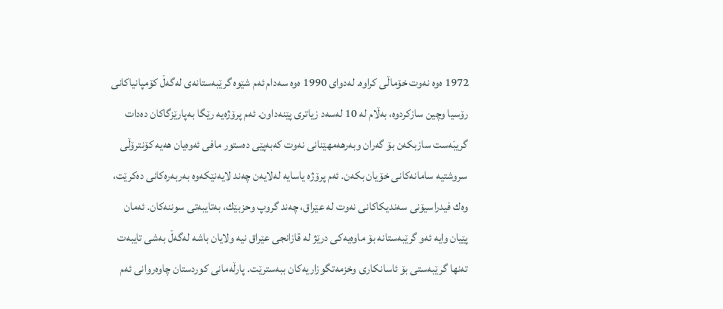1972 ه‌وه‌ نه‌وت خۆماڵی كراوه‌. له‌دوای 1990 ه‌وه‌ سه‌دام ئه‌م شێوه‌ گرێبه‌ستانه‌ی له‌گه‌ڵ‌ كۆمپانیاكانی رۆسیا وچین سازكردوه‌، به‌ڵام له‌ 10 له‌سه‌د زیاتری پێنه‌داون. ئه‌م پرۆژه‌یه‌ رێگا به‌پارێزگاكان ده‌دات گریبَه‌ست سازبكه‌ن بۆ گه‌ران وبه‌رهه‌مهێنانی نه‌وت كه‌به‌پێی ده‌ستور مافی ئه‌وه‌یان هه‌یه‌ كۆنترۆڵی سروشتیه‌ سامانه‌كانی خۆیان بكه‌ن. ئه‌م پرۆژه‌ یاسایه‌ له‌لایه‌ن چه‌ند لایه‌نێكه‌وه‌ به‌ربه‌ره‌كانی ده‌كرێت، وه‌ك فیدراسیۆنی سه‌ندیكاكانی نه‌وت له‌ عێراق، چه‌ند گروپ وحزبێك، به‌تایبه‌تی سوننه‌كان. ئه‌مان پێیان وایه‌ ئه‌و گرێبه‌ستانه‌ بۆ ماوه‌یه‌كی درێژ له‌ قازانجی عێراق نیه‌ ولایان باشه‌ له‌گه‌ڵ‌ به‌شی تایبه‌ت ته‌نها گرێبه‌ستی بۆ ئاسانكاری وخزمه‌تگوزاریه‌كان ببه‌سترێت. پارڵه‌مانی كوردستان چاوه‌روانی ئه‌م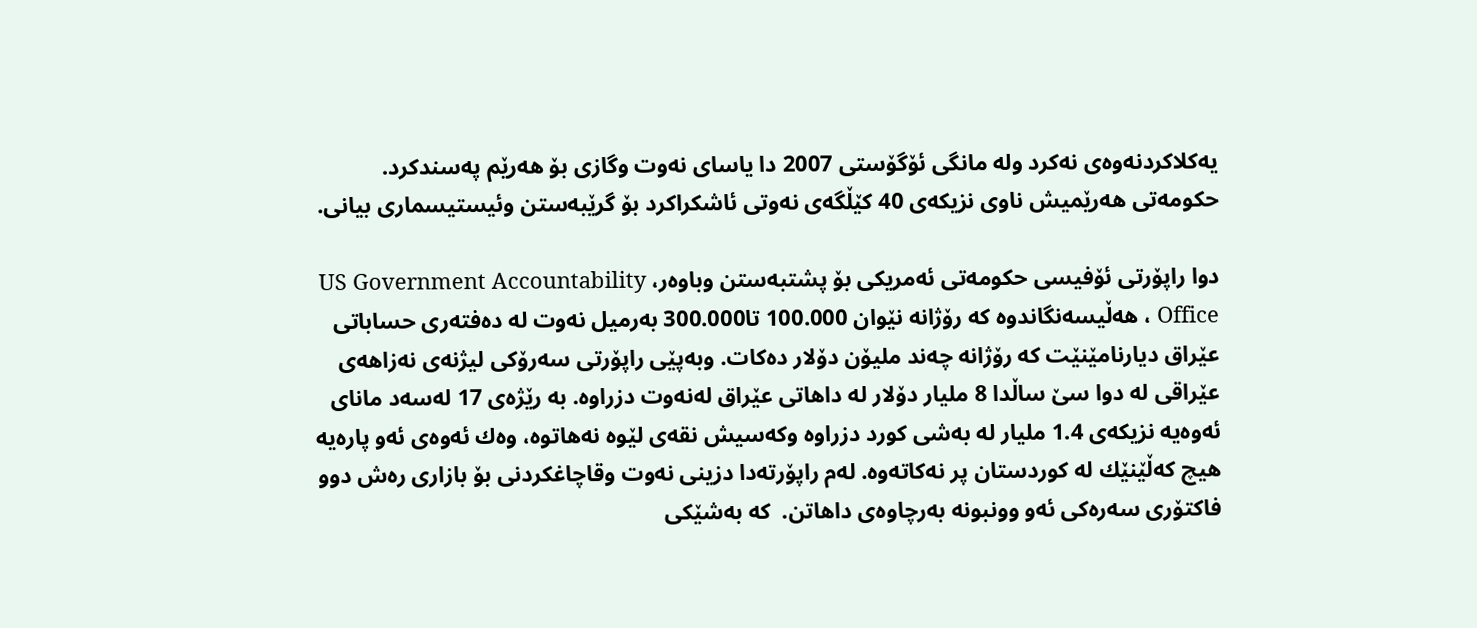یه‌كلاكردنه‌وه‌ی نه‌كرد وله‌ مانگی ئۆگۆستی 2007 دا یاسای نه‌وت وگازی بۆ هه‌رێم په‌سندكرد. حكومه‌تی هه‌رێمیش ناوی نزیكه‌ی 40 كێڵگه‌ی نه‌وتی ئاشكراكرد بۆ گرێبه‌ستن وئیستیسماری بیانی.

دوا راپۆرتی ئۆفیسی حكومه‌تی ئه‌مریكی بۆ پشتبه‌ستن وباوه‌ر، US Government Accountability Office ، هه‌ڵیسه‌نگاندوه‌ كه‌ رۆژانه‌ نێوان 100.000 تا300.000 به‌رمیل نه‌وت له‌ ده‌فته‌ری حساباتی عێراق دیارنامێنێت كه‌ رۆژانه‌ چه‌ند ملیۆن دۆلار ده‌كات. وبه‌پێی راپۆرتی سه‌رۆكی لیژنه‌ی نه‌زاهه‌ی عێراقی له‌ دوا سێ ساڵدا 8 ملیار دۆلار له‌ داهاتی عێراق له‌نه‌وت دزراوه‌. به‌ رێژه‌ی 17 له‌سه‌د مانای ئه‌وه‌یه‌ نزیكه‌ی 1.4 ملیار له‌ به‌شی كورد دزراوه‌ وكه‌سیش نقه‌ی لێوه‌ نه‌هاتوه‌، وه‌ك ئه‌وه‌ی ئه‌و پاره‌یه‌ هیچ كه‌ڵێنێك له‌ كوردستان پر نه‌كاته‌وه‌. له‌م راپۆرته‌دا دزینی نه‌وت وقاچاغكردنی بۆ بازاری ره‌ش دوو فاكتۆری سه‌ره‌كی ئه‌و وونبونه‌ به‌رچاوه‌ی داهاتن.  كه‌ به‌شێكی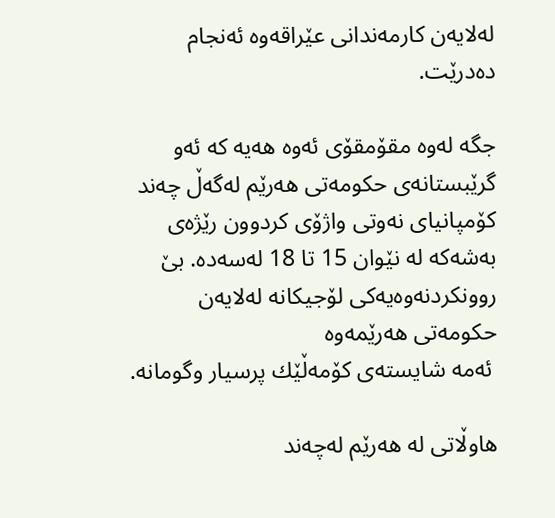له‌لایه‌ن كارمه‌ندانی عێراقه‌وه‌ ئه‌نجام ده‌درێت.

جگه‌ له‌وه‌ مقۆمقۆی ئه‌وه‌ هه‌یه‌ كه‌ ئه‌و گرێبستانه‌ی حكومه‌تی هه‌رێم له‌گه‌ڵ‌ چه‌ند كۆمپانیای نه‌وتی واژۆی كردوون رێژه‌ی به‌شه‌كه‌ له‌ نێوان 15 تا 18 له‌سه‌ده‌. بێ روونكردنه‌وه‌یه‌كی لۆجیكانه‌ له‌لایه‌ن حكومه‌تی هه‌رێمه‌وه‌
 ئه‌مه‌ شایسته‌ی كۆمه‌ڵێك پرسیار وگومانه‌.

هاوڵاتی له‌ هه‌رێم له‌چه‌ند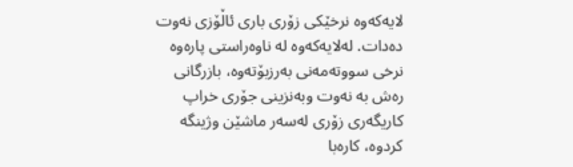لایه‌كه‌وه‌ نرخێكی زۆری باری ئاڵۆزی نه‌وت ده‌دات. له‌لایه‌كه‌وه‌ له‌ ناوه‌راستی پاره‌وه‌ نرخی سووته‌مه‌نی به‌رزبۆته‌وه‌، بازرگانی ره‌ش به‌ نه‌وت وبه‌نزینی جۆری خراپ كاریگه‌ری زۆری له‌سه‌ر ماشێن وژینگه‌ كردوه‌، كاره‌با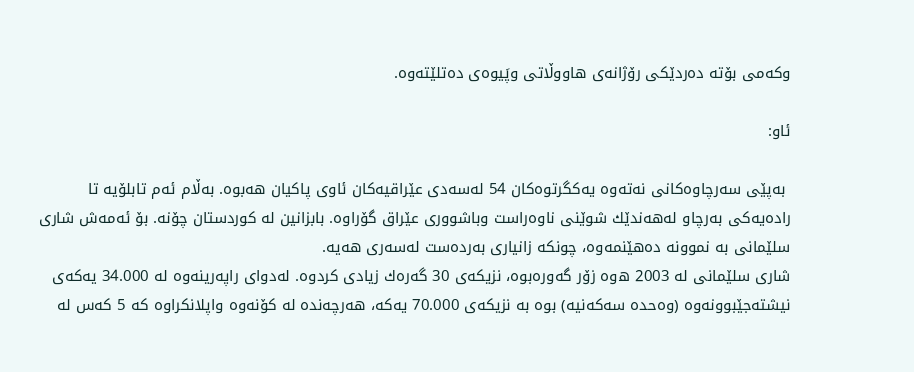وكه‌می بۆته‌ ده‌ردێكی رۆژانه‌ی هاووڵاتی وپَیوه‌ی ده‌تلێته‌وه‌.

ئاو:

 به‌پێی سه‌رچاوه‌كانی نه‌ته‌وه‌ یه‌كگرتوه‌كان 54 له‌سه‌دی عێراقیه‌كان ئاوی پاكیان هه‌بوه‌. به‌ڵام ئه‌م تابلۆیه‌ تا راده‌یه‌كی به‌رچاو له‌هه‌ندێك شوێنی ناوه‌راست وباشووری عێراق گۆراوه‌. بابزانین له‌ كوردستان چۆنه‌. بۆ ئه‌مه‌ش شاری سلێمانی به‌ نموونه‌ ده‌هێنمه‌وه‌، چونكه‌ زانیاری به‌رده‌ست له‌سه‌ری هه‌یه‌.
شاری سلێمانی له‌ 2003 ه‌وه‌ زۆر گه‌وره‌بوه‌، نزیكه‌ی 30 گه‌ره‌ك زیادی كردوه‌. له‌دوای راپه‌رینه‌وه‌ له‌ 34.000 یه‌كه‌ی نیشته‌جێبوونه‌وه‌ (وه‌حده‌ سه‌كه‌نیه‌) بوه‌ به‌ نزیكه‌ی 70.000 یه‌كه‌، هه‌رچه‌نده‌ له‌ كۆنه‌وه‌ واپلانكراوه‌ كه‌ 5 كه‌س له‌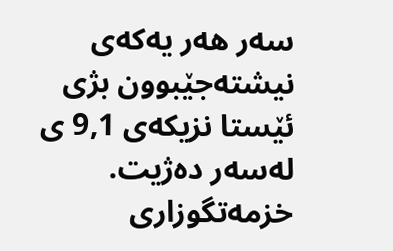سه‌ر هه‌ر یه‌كه‌ی نیشته‌جێبوون بژی ئێستا نزیكه‌ی 9,1 ی له‌سه‌ر ده‌ژیت. خزمه‌تگوزاری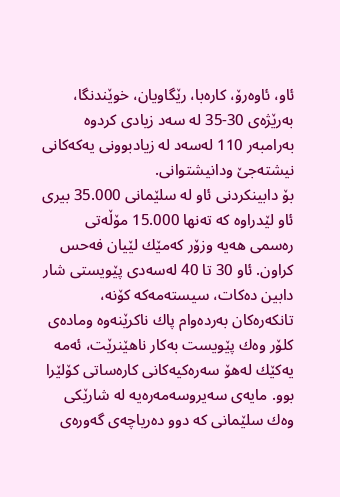ئاو، ئاوه‌رۆ، كاره‌با، رێگاویان، خوێندنگا، به‌رێژه‌ی 30-35 له‌ سه‌د زیادی كردوه‌ به‌رامبه‌ر 110 له‌سه‌د له‌ زیادبوونی یه‌كه‌كانی نیشته‌جێ ودانیشتوانی.
بۆ دابینكردنی ئاو له‌ سلێمانی 35.000 بیری ئاو لێدراوه‌ كه‌ ته‌نها 15.000 مۆڵه‌تی ره‌سمی هه‌یه‌ وزۆر كه‌مێك لێیان فه‌حس كراون. ئاو 30 تا 40 له‌سه‌دی پێویستی شار دابین ده‌كات، سیسته‌مه‌كه‌ كۆنه‌، تانكه‌ره‌كان به‌رده‌وام پاك ناكرێنه‌وه‌ وماده‌ی كلۆر وه‌ك پێویست به‌كار ناهێنرێت، ئه‌مه‌ یه‌كێك له‌هۆ سه‌ره‌كیه‌كانی كاره‌ساتی كۆلێرا بوو. مایه‌ی سه‌یروسه‌مه‌ره‌یه‌ له‌ شارێكی وه‌ك سلێمانی كه‌ دوو ده‌ریاچه‌ی گه‌وره‌ی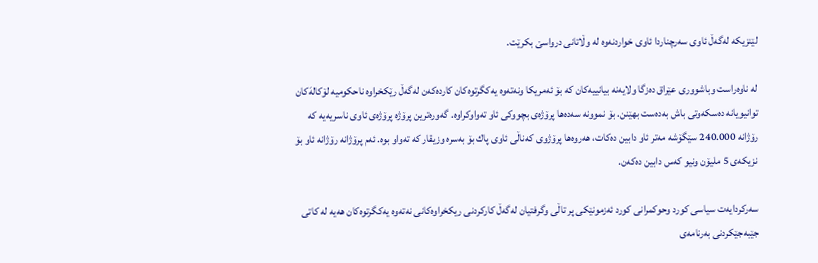لێنزیكه‌ له‌گه‌ڵ‌ ئاوی سه‌رچناردا ئاوی خواردنه‌وه‌ له‌ وڵاتانی درواسێ بكرێت.

له‌ ناوه‌راست وباشووری عێراق ده‌زگا ولایه‌نه‌ بیانییه‌كان كه‌ بۆ ئه‌مریكا ونه‌ته‌وه‌ یه‌كگرتوه‌كان كارده‌كه‌ن له‌گه‌ڵ‌ رێكخراوه‌ ناحكومیه‌ لۆكاله‌َكان توانیویانه‌ ده‌سكه‌وتی باش به‌ده‌ست بهێنن. بۆ نموونه‌ سه‌ده‌ها پرۆژه‌ی بچووكی ئاو ته‌واوكراوه‌. گه‌وره‌ترین پرۆژه‌ پرۆژه‌ی ئاوی ناسریه‌یه‌ كه‌ رۆژانه‌ 240.000 سێگۆشه‌ مه‌تر ئاو دابین ده‌كات، هه‌روه‌ها پرۆژوی كه‌ناڵی ئاوی پاك بۆ به‌سره‌ وزیقار كه‌ ته‌واو بوه‌. ئه‌م پرۆژانه‌ رۆژانه‌ ئاو بۆ نزیكه‌ی 5 ملیۆن ونیو كه‌س دابین ده‌كه‌ن.

سه‌ركردایه‌ت سیاسی كورد وحوكمرانی كورد ئه‌زمونێكی پر تاڵی وگرفتیان له‌گه‌ڵ‌ كاركردنی ریكخراوه‌كانی نه‌ته‌وه‌ یه‌كگرتوه‌كان هه‌یه‌ له‌ كاتی جێبه‌جێكردنی به‌رنامه‌ی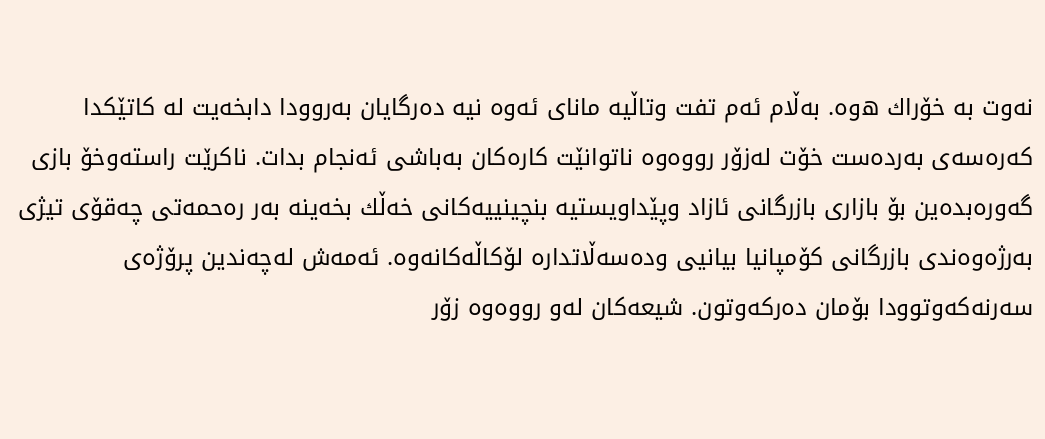نه‌وت به‌ خۆراك ه‌وه‌. به‌ڵام ئه‌م تفت وتاڵیه‌ مانای ئه‌وه‌ نیه‌ ده‌رگایان به‌روودا دابخه‌یت له‌ كاتێكدا كه‌ره‌سه‌ی به‌رده‌ست خۆت له‌زۆر رووه‌وه‌ ناتوانێت كاره‌كان به‌باشی ئه‌نجام بدات. ناكرێت راسته‌وخۆ بازی گه‌وره‌بده‌ین بۆ بازاری بازرگانی ئازاد وپێداویستیه‌ بنچینییه‌كانی خه‌ڵك بخه‌ینه‌ به‌ر ره‌حمه‌تی چه‌قۆی تیژی به‌رژه‌وه‌ندی بازرگانی كۆمپانیا بیانیی وده‌سه‌ڵاتداره‌ لۆكاڵه‌كانه‌وه‌. ئه‌مه‌ش له‌چه‌ندین پرۆژه‌ی سه‌رنه‌كه‌وتوودا بۆمان ده‌ركه‌وتون. شیعه‌كان له‌و رووه‌وه‌ زۆر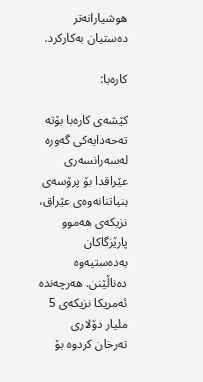هوشیارانه‌تر ده‌ستیان به‌كاركرد.

كاره‌با:

كێشه‌ی كاره‌با بۆته‌ ته‌حه‌دایه‌كی گه‌وره‌ له‌سه‌رانسه‌ری عێراقدا بۆ پرۆسه‌ی بنیاتنانه‌وه‌ی عێراق، نزیكه‌ی هه‌موو پارێزگاكان به‌ده‌ستیه‌وه‌ ده‌ناڵێنن. هه‌رچه‌نده‌ ئه‌مریكا نزیكه‌ی 5 ملیار دۆلاری ته‌رخان كردوه‌ بۆ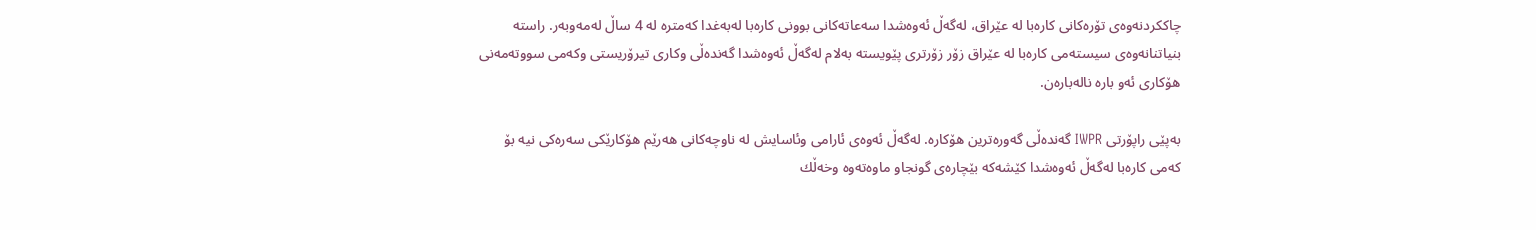چاككردنه‌وه‌ی تۆره‌كانی كاره‌با له‌ عێراق، له‌گه‌ڵ‌ ئه‌وه‌شدا سه‌عاته‌كانی بوونی كاره‌با له‌به‌غدا كه‌متره‌ له‌ 4 ساڵ‌ له‌مه‌وبه‌ر. راسته‌ بنیاتنانه‌وه‌ی سیسته‌می كاره‌با له‌ عێراق زۆر زۆرتری پێویسته‌ به‌لام له‌گه‌ڵ‌ ئه‌وه‌شدا گه‌نده‌ڵی وكاری تیرۆریستی وكه‌می سووته‌مه‌نی هۆكاری ئه‌و باره‌ ناله‌باره‌ن.

به‌پێی راپۆرتی IWPR گه‌نده‌ڵی گه‌وره‌ترین هۆكاره‌. له‌گه‌ڵ‌ ئه‌وه‌ی ئارامی وئاسایش له‌ ناوچه‌كانی هه‌رێم هۆكارێكی سه‌ره‌كی نیه‌ بۆ كه‌می كاره‌با له‌گه‌ڵ‌ ئه‌وه‌شدا كێشه‌كه‌ بێچاره‌ی گونجاو ماوه‌ته‌وه‌ وخه‌ڵك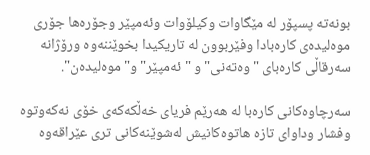بونه‌ته‌ پسپۆر له‌ مێگاوات وكیلۆوات وئه‌مپێر وجۆره‌ها جۆری موه‌لیده‌ی كاره‌بادا وفێربوون له‌ تاریكیدا بخوێننه‌وه‌ ورۆژانه‌ سه‌رقاڵی كاره‌بای "وه‌ته‌نی" و "ئه‌مپێر" و"موه‌لیده‌ن".

سه‌رچاوه‌كانی كاره‌با له‌ هه‌رێم فریای خه‌ڵكه‌كه‌ی خۆی نه‌كه‌وتوه‌ وفشار وداوای تازه‌ هاتوه‌كانیش له‌شوێنه‌كانی تری عێراقه‌وه‌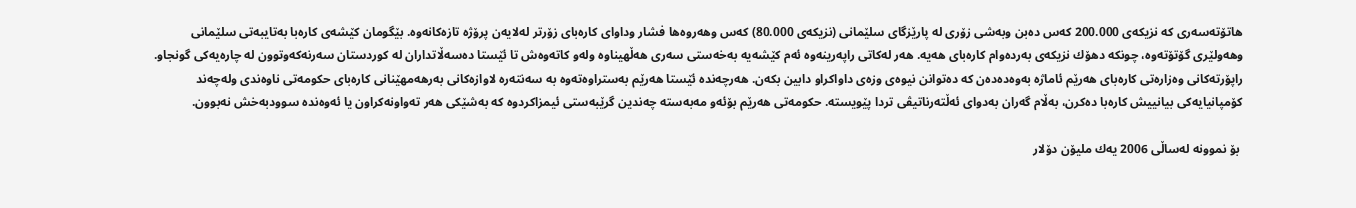هاتۆته‌سه‌ری كه‌ نزیكه‌ی 200.000 كه‌س ده‌بن وبه‌شی زۆری له‌ پارێزگای سلێمانی (نزیكه‌ی 80.000) كه‌س وهه‌روه‌ها فشار وداوای كاره‌بای زۆرتر له‌لایه‌ن پرۆژه‌ تازه‌كانه‌وه‌. بێگومان كێشه‌ی كاره‌با به‌تایبه‌تی سلێمانی وهه‌ولێری گۆتۆته‌وه‌، چونكه‌ دهۆك نزیكه‌ی به‌رده‌وام كاره‌بای هه‌یه‌. هه‌ر له‌كاتی راپه‌رینه‌وه‌ ئه‌م كێشه‌یه‌ به‌خه‌ستی سه‌ری هه‌ڵهیناوه‌ وله‌و كاته‌وه‌ش تا ئێستا ده‌سه‌ڵاتداران له‌ كوردستان سه‌رنه‌كه‌وتوون له‌ چاره‌یه‌كی گونجاو. راپۆرته‌كانی وه‌زاره‌تی كاره‌بای هه‌رێم ئاماژه‌ به‌وه‌ده‌ده‌ن كه‌ ده‌توانن نیوه‌ی وزه‌ی داواكراو دابین بكه‌ن. هه‌رچه‌نده‌ ئێستا هه‌رێم به‌ستراوه‌ته‌وه‌ به‌ سه‌نته‌ره‌ لاوازه‌كانی به‌رهه‌مهێنانی كاره‌بای حكومه‌تی ناوه‌ندی وله‌چه‌ند كۆمپانیایه‌كی بیانییش كاره‌با ده‌كرن، به‌ڵام گه‌ران به‌دوای ئه‌ڵته‌رناتیڤی تردا پێویسته‌. حكومه‌تی هه‌رێم بۆئه‌و مه‌به‌سته‌ چه‌ندین گرێبه‌ستی ئیمزاكردوه‌ كه‌ به‌شێكی هه‌ر ته‌واونه‌كراون یا ئه‌وه‌نده‌ سوودبه‌خش نه‌بوون.

 بۆ نموونه‌ له‌ساڵی 2006 یه‌ك ملیۆن دۆلار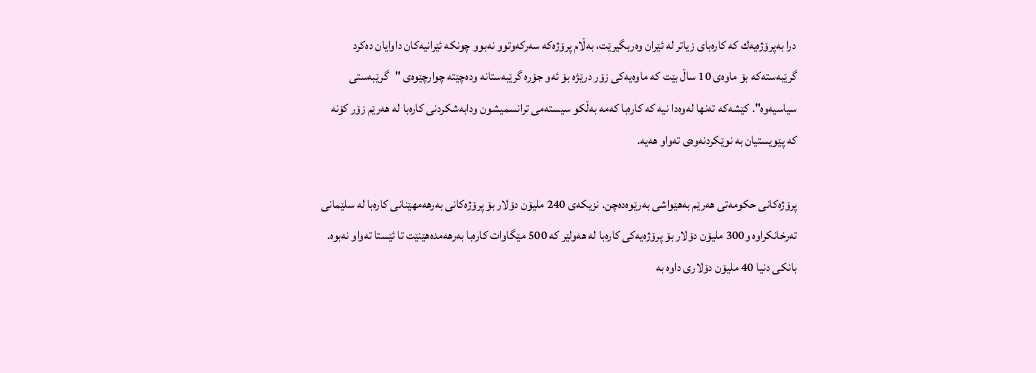درا به‌پرۆژه‌یه‌ك كه‌ كاره‌بای زیاتر له‌ ئێران وه‌ربگیرێت، به‌ڵام پرۆژه‌كه‌ سه‌ركه‌وتوو نه‌بوو چونكه‌ ئێرانیه‌كان داوایان ده‌كرد گرێبه‌سته‌كه‌ بۆ ماوه‌ی 10 ساڵ‌ بێت كه‌ ماوه‌یه‌كی زۆر درێژه‌ بۆ ئه‌و جۆره‌ گرێبه‌ستانه‌ وده‌چێته‌ چوارچێوه‌ی "گرێبه‌ستی سیاسیه‌وه‌". كێشه‌كه‌ ته‌نها له‌وه‌دا نیه‌ كه‌ كاره‌با كه‌مه‌ به‌ڵكو سیسته‌می ترانسمیشون ودابه‌شكردنی كاره‌با له‌ هه‌رێم زۆر كۆنه‌ كه‌ پێویستیان به‌ نوێكردنه‌وه‌ی ته‌واو هه‌یه‌.

پرۆژه‌كانی حكومه‌تی هه‌رێم به‌هێواشی به‌رێوه‌ده‌چن. نزیكه‌ی 240 ملیۆن دۆلار بۆ پرۆژه‌كانی به‌رهه‌مهێنانی كاره‌با له‌ سلێمانی ته‌رخانكراوه‌ و300 ملیۆن دۆلار بۆ پرۆژه‌یه‌كی كاره‌با له‌ هه‌ولێر كه‌ 500 مێگاوات كاره‌با به‌رهه‌مده‌هێنێت تا ئێستا ته‌واو نه‌بوه‌. بانكی دنیا 40 ملیۆن دۆلاری داوه‌ به‌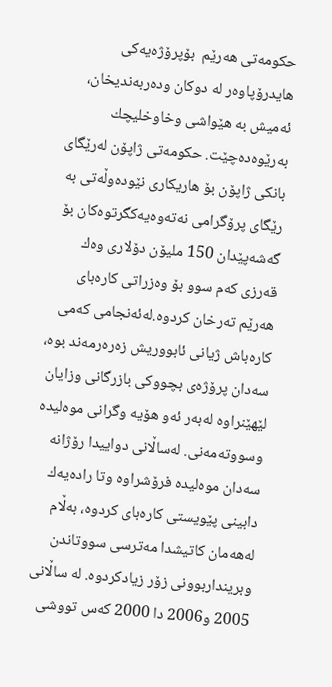حكومه‌تی هه‌رێم  بۆپرۆژه‌یه‌كی هایدرۆپاوه‌ر له‌ دوكان وده‌ربه‌ندیخان، ئه‌میش به‌ هێواشی وخاوخلیچك به‌رێوه‌ده‌چێت. حكومه‌تی ژاپۆن له‌رێگای بانكی ژاپۆن بۆ هاریكاری نێوده‌وڵه‌تی به‌ رێگای پرۆگرامی نه‌ته‌وه‌یه‌كگرتوه‌كان بۆ گه‌شه‌پێدان 150 ملیۆن دۆلاری وه‌ك قه‌رزی كه‌م سوو بۆ وه‌زراتی كاره‌بای هه‌رێم ته‌رخان كردوه‌.له‌ئه‌نجامی كه‌می كاره‌باش ژیانی ئابووریش زه‌ره‌رمه‌ند بوه‌، سه‌دان پرۆژه‌ی بچووكی بازرگانی وزایان لێهێنراوه‌ له‌به‌ر ئه‌و هۆیه‌ وگرانی موه‌لیده‌ وسووته‌مه‌نی. له‌ساڵانی دواییدا رۆژانه‌ سه‌دان موه‌لیده‌ فرۆشراوه‌ وتا راده‌یه‌ك دابینی پێویستی كاره‌بای كردوه‌، به‌ڵام له‌هه‌مان كاتیشدا مه‌ترسی سووتاندن وبرینداربوونی زۆر زیادكردوه‌. له‌ ساڵانی 2005 و2006 دا 2000 كه‌س تووشی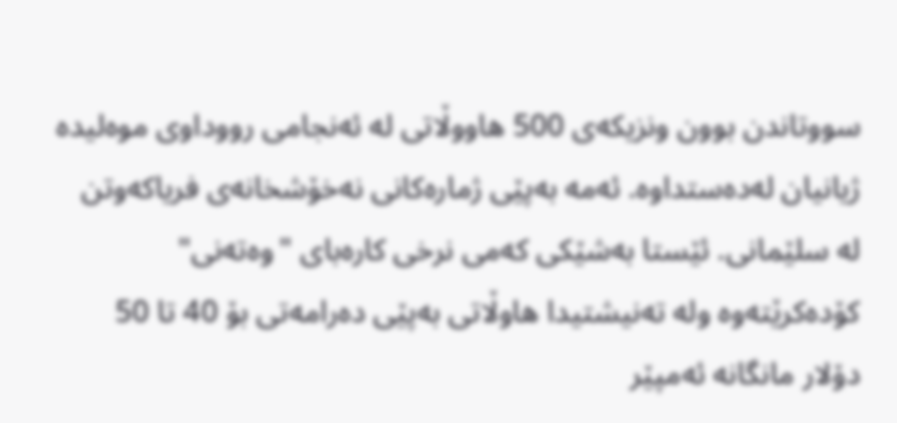سووتاندن بوون ونزیكه‌ی 500 هاووڵاتی له‌ ئه‌نجامی رووداوی موه‌لیده‌ ژیانیان له‌ده‌ستداوه‌. ئه‌مه‌ به‌پێی ژماره‌كانی نه‌خۆشخانه‌ی فریاكه‌وتن له‌ سلێمانی. ئێستا به‌شێكی كه‌می نرخی كاره‌بای "وه‌ته‌نی" كۆده‌كرێته‌وه‌ وله‌ ته‌نیشتیدا هاوڵاتی به‌پێی ده‌رامه‌تی بۆ 40 تا 50 دۆلار مانگانه‌ ئه‌مپێر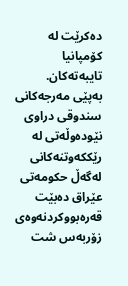ده‌كرێت له‌ كۆمپانیا تایبه‌ته‌كان. به‌پێی مه‌رجه‌كانی سندوقی دراوی نێوده‌وڵه‌تی له‌ رێككه‌وتنه‌كانی له‌گه‌ڵ‌ حكومه‌تی عێراق ده‌بێت قه‌ره‌بووكردنه‌وه‌ی زۆربه‌س شت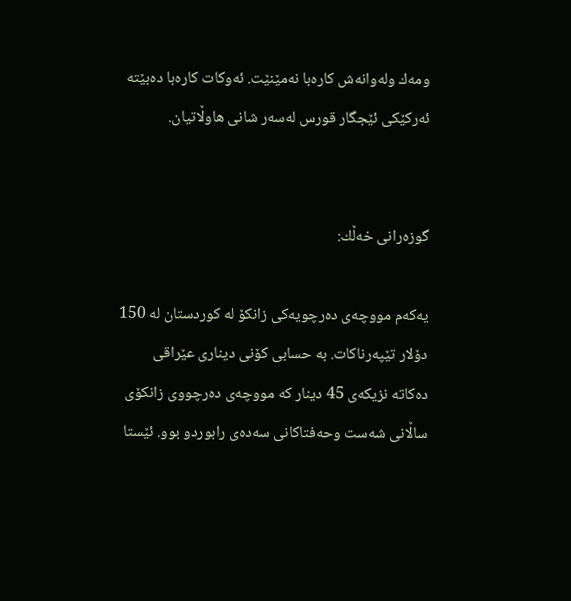ومه‌ك وله‌وانه‌ش كاره‌با نه‌مێنێت. ئه‌وكات كاره‌با ده‌بێته‌ ئه‌ركێكی ئێجگار قورس له‌سه‌ر شانی هاوڵاتیان.


گوزه‌رانی خه‌ڵك:

یه‌كه‌م مووچه‌ی ده‌رچویه‌كی زانكۆ له‌ كوردستان له‌ 150 دۆلار تێپه‌رناكات. به‌ حسابی كۆنی دیناری عێراقی ده‌كاته‌ نزیكه‌ی 45 دینار كه‌ مووچه‌ی ده‌رچووی زانكۆی ساڵانی شه‌ست وحه‌فتاكانی سه‌ده‌ی رابوردو بوو. ئێستا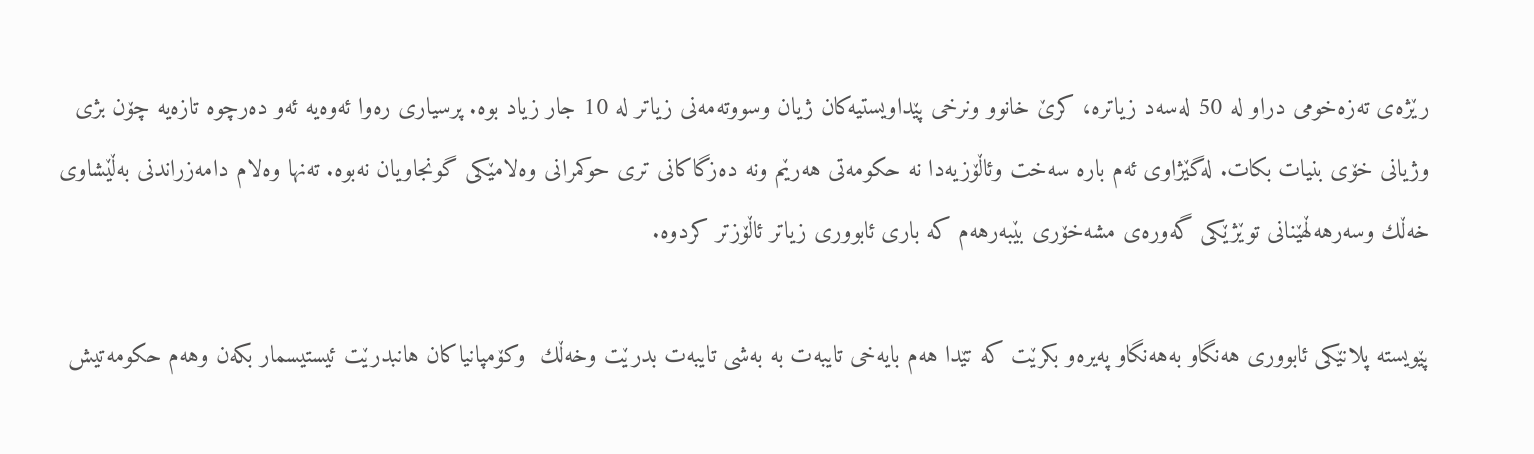رێژه‌ی ته‌زه‌خومی دراو له‌ 50 له‌سه‌د زیاتره‌، كرێ خانوو ونرخی پێداویستیه‌كان ژیان وسووته‌مه‌نی زیاتر له‌ 10 جار زیاد بوه‌. پرسیاری ره‌وا ئه‌وه‌یه‌ ئه‌و ده‌رچوه‌ تازه‌یه‌ چۆن بژی وژیانی خۆی بنیات بكات. له‌گێژاوی ئه‌م باره‌ سه‌خت وئاڵۆزیه‌دا نه‌ حكومه‌تی هه‌رێم ونه‌ ده‌زگاكانی تری حوكمرانی وه‌لامێكی گونجاویان نه‌بوه‌. ته‌نها وه‌لام دامه‌زراندنی به‌ڵێشاوی خه‌ڵك وسه‌رهه‌ڵهێنانی توێژێكی گه‌وره‌ی مشه‌خۆری بێبه‌رهه‌م كه‌ باری ئابووری زیاتر ئاڵۆزتر كردوه‌.

پێویسته‌ پلانێكی ئابووری هه‌نگاو به‌هه‌نگاو په‌یره‌و بكرێت كه‌ تێدا هه‌م بایه‌خی تایبه‌ت به‌ به‌شی تایبه‌ت بدرێت وخه‌ڵك  وكۆمپانیاكان هانبدرێت ئیستیسمار بكه‌ن وهه‌م حكومه‌تیش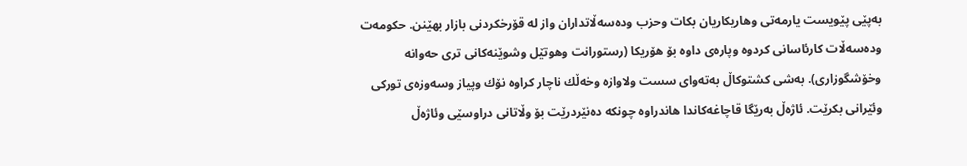به‌پێی پێویست یارمه‌تی وهاریكاریان بكات وحزب وده‌سه‌ڵاتداران واز له‌ قۆرخكردنی بازار بهێنن. حكومه‌ت وده‌سه‌ڵات كارئاسانی كردوه‌ وپاره‌ی داوه‌ بۆ هۆریكا (رستورانت وهوتێل وشوێنه‌كانی تری حه‌وانه‌ وخۆشگوزاری). به‌شی كشتوكاڵ‌ به‌ته‌وای سست ولاوازه‌ وخه‌ڵك ناچار كراوه‌ نۆك وپیاز وسه‌وزه‌ی توركی وئێرانی بكرێت. ئاژه‌ڵ‌ به‌رێگا قاچاغه‌كاندا هاندراوه‌ چونكه‌ ده‌نێردرێت بۆ وڵاتانی دراوسێی وئاژه‌ڵ‌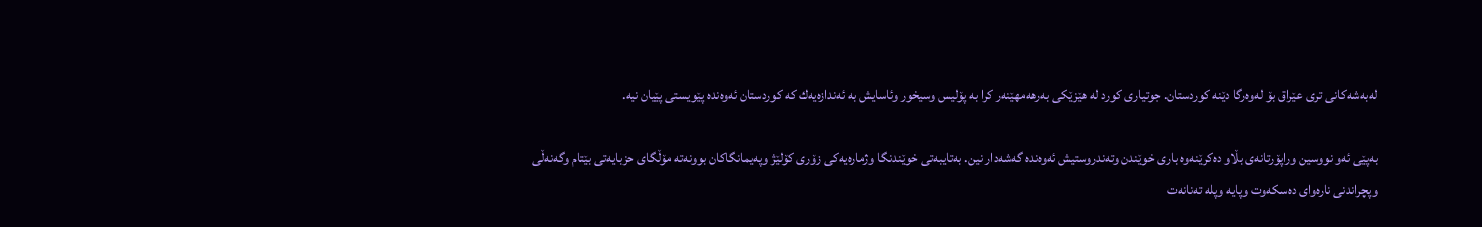له‌به‌شه‌كانی تری عێراق بۆ له‌وه‌رگا دێنه‌ كوردستان. جوتیاری كورد له‌ هێزێكی به‌رهه‌مهێنه‌ر كرا به‌ پۆلیس وسیخور وئاسایش به‌ ئه‌ندازه‌یه‌ك كه‌ كوردستان ئه‌وه‌نده‌ پێویستی پێیان نیه‌.

به‌پێی ئه‌و نووسین وراپۆرتانه‌ی بڵاو ده‌كرێنه‌وه‌ باری خوێندن وته‌ندروستیش ئه‌وه‌نده‌ گه‌شه‌دار نین. به‌تایبه‌تی خوێندنگا وژماره‌یه‌كی زۆری كۆلێژ وپه‌یمانگاكان بوونه‌ته‌ مۆڵگای حزبایه‌تی بێتام وگه‌نه‌ڵی وپچراندنی ناره‌وای ده‌سكه‌وت وپایه‌ وپله‌ ته‌نانه‌ت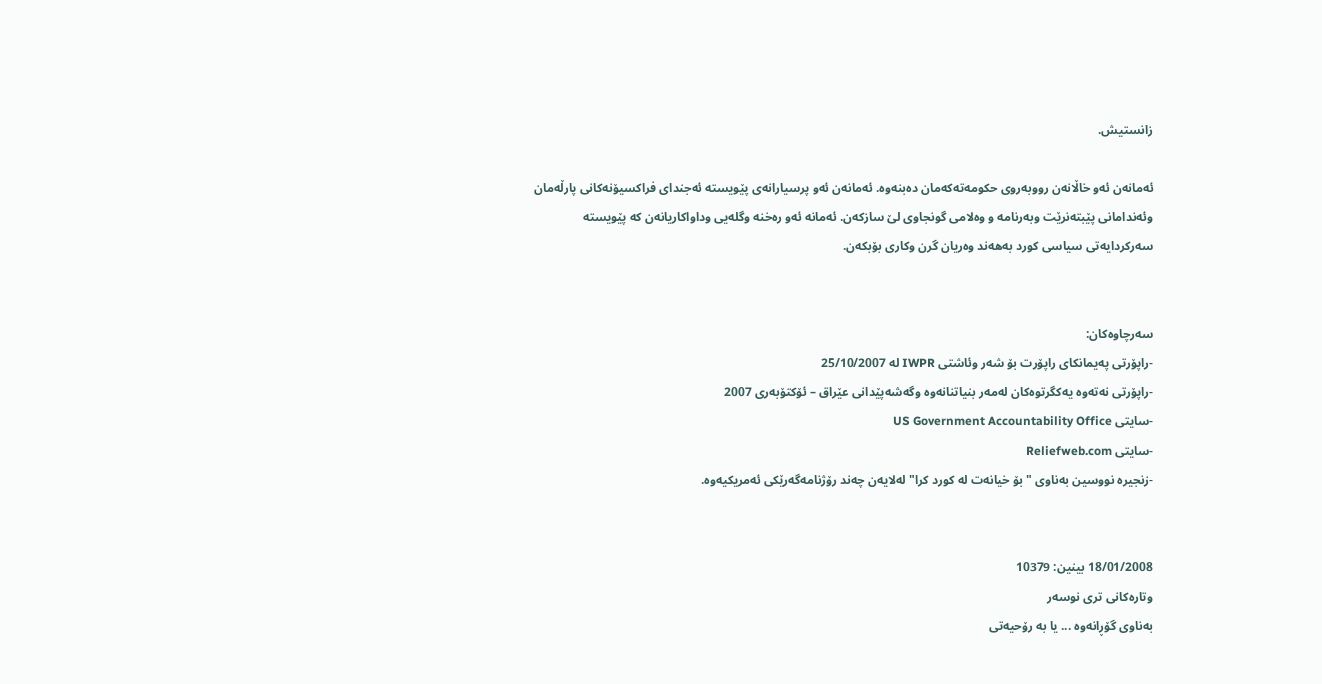زانستیش.

ئه‌مانه‌ن ئه‌و خاڵانه‌ن رووبه‌روی حكومه‌ته‌كه‌مان ده‌بنه‌وه‌. ئه‌مانه‌ن ئه‌و پرسیارانه‌ی پێویسته‌ ئه‌جندای فراكسیۆنه‌كانی پارڵه‌مان وئه‌ندامانی پێبته‌نرێت وبه‌رنامه‌ و وه‌لامی گونجاوی لێ سازكه‌ن. ئه‌مانه‌ ئه‌و ره‌خنه‌ وگله‌یی وداواكاریانه‌ن كه‌ پێویسته‌ سه‌ركردایه‌تی سیاسی كورد به‌هه‌ند وه‌ریان گرن وكاری بۆبكه‌ن.


سه‌رچاوه‌كان:
-راپۆرتی په‌یمانكای راپۆرت بۆ شه‌ر وئاشتی IWPR له‌ 25/10/2007
-راپۆرتی نه‌ته‌وه‌ یه‌كگرتوه‌كان له‌مه‌ر بنیاتنانه‌وه‌ وگه‌شه‌پێدانی عێراق – ئۆكتۆبه‌ری 2007
-سایتی US Government Accountability Office
-سایتی Reliefweb.com
-زنجیره‌ نووسین به‌ناوی "بۆ خیانه‌ت له‌ كورد كرا" له‌لایه‌ن چه‌ند رۆژنامه‌گه‌رێكی ئه‌مریكیه‌وه‌.


18/01/2008 بینین: 10379
وتاره‌کانی تری نوسه‌ر
به‌ناوی گۆڕانه‌وه‌ ... یا به‌ رۆحیه‌تی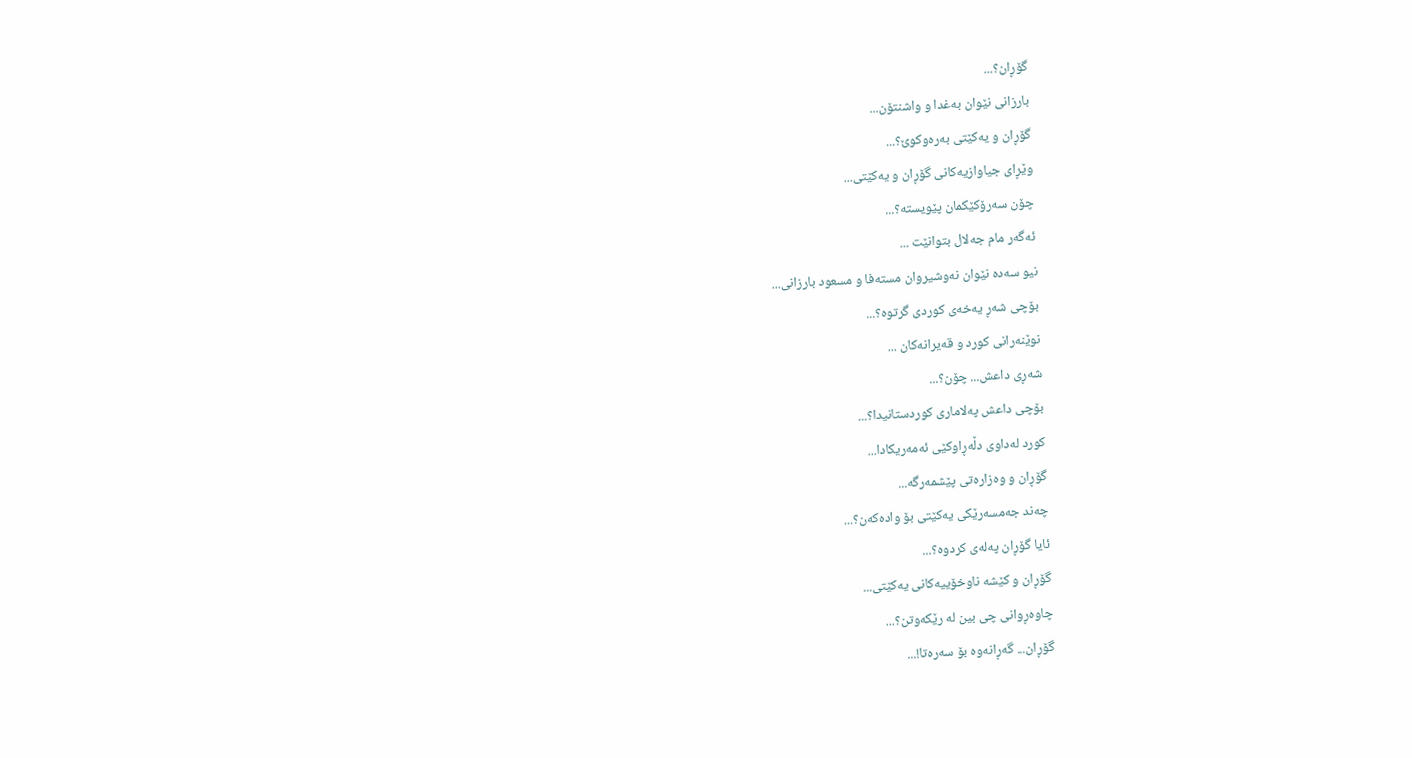گۆڕان؟...
بارزانی نێوان به‌غدا و واشنتۆن...
گۆڕان و یه‌کێتی به‌ره‌وکوێ؟...
وێڕای جیاوازیه‌کانی گۆڕان و یه‌کێتی...
چۆن سه‌رۆکێکمان پێویسته‌؟...
ئه‌گه‌ر مام جەلال بتوانێت ...
نیو سه‌ده‌ نێوان نه‌وشیروان مسته‌فا و مسعود بارزانی...
بۆچی شه‌ڕ یه‌خه‌ی کوردی گرتوه‌؟...
نوێنه‌رانی کورد و قه‌یرانه‌کان‌ ...
شه‌ڕی داعش... چۆن؟...
بۆچی داعش په‌لاماری کوردستانیدا؟...
کورد له‌داوی دڵه‌ڕاوکێی ئه‌مەریکادا...
گۆڕان و وه‌زاره‌تی پێشمه‌رگه‌...
چه‌ند جه‌مسه‌رێکی یه‌کێتی بۆ واده‌که‌ن؟‌...
ئایا گۆڕان په‌له‌ی کردوه‌؟...
گۆڕان و کێشه‌ ناوخۆییه‌کانی یه‌کێتی...
چاوه‌ڕوانی چی بین له‌ رێکه‌وتن؟...
گۆڕان... گه‌ڕانه‌وه‌ بۆ سه‌ره‌تا!...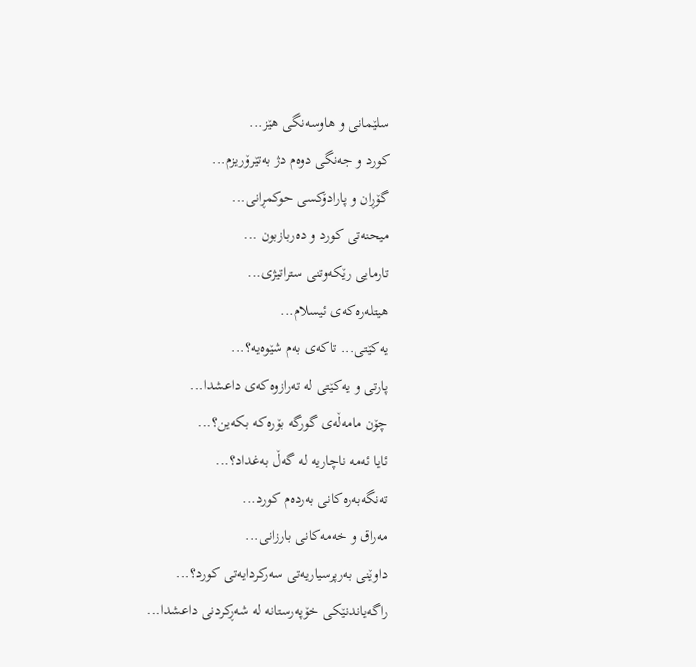سلێمانی و هاوسه‌نگی هێز...
کورد و جه‌نگی دوه‌م دژ به‌تێرۆریزم...
گۆڕان و پارادۆکسی حوکمڕانی...
میحنه‌تی کورد و ده‌ربازبون ...
تارمایی رێکه‌وتنی ستراتیژی...
هیتله‌ره‌که‌ی‌ ئیسلام...
یه‌کێتی... تاکه‌ی به‌م شێوه‌یه‌؟...
پارتی و یه‌کێتی له‌ ته‌رازوه‌که‌ی داعشدا...
چۆن مامه‌ڵه‌ی گو‌رگه‌ بۆره‌که‌ بکه‌ین؟...
ئایا ئه‌مه‌ ناچاریه‌ له‌ گه‌ڵ به‌غداد؟...
ته‌نگه‌به‌ره‌کانی به‌رده‌م کورد...
مه‌راق و خه‌مه‌کانی بارزانی...
داوێنی به‌رپرسیاریه‌تی سه‌رکردایه‌تی کورد؟...
راگه‌یاندنێکی خۆپه‌رستانه‌ له‌ شه‌ڕکردنی داعشدا...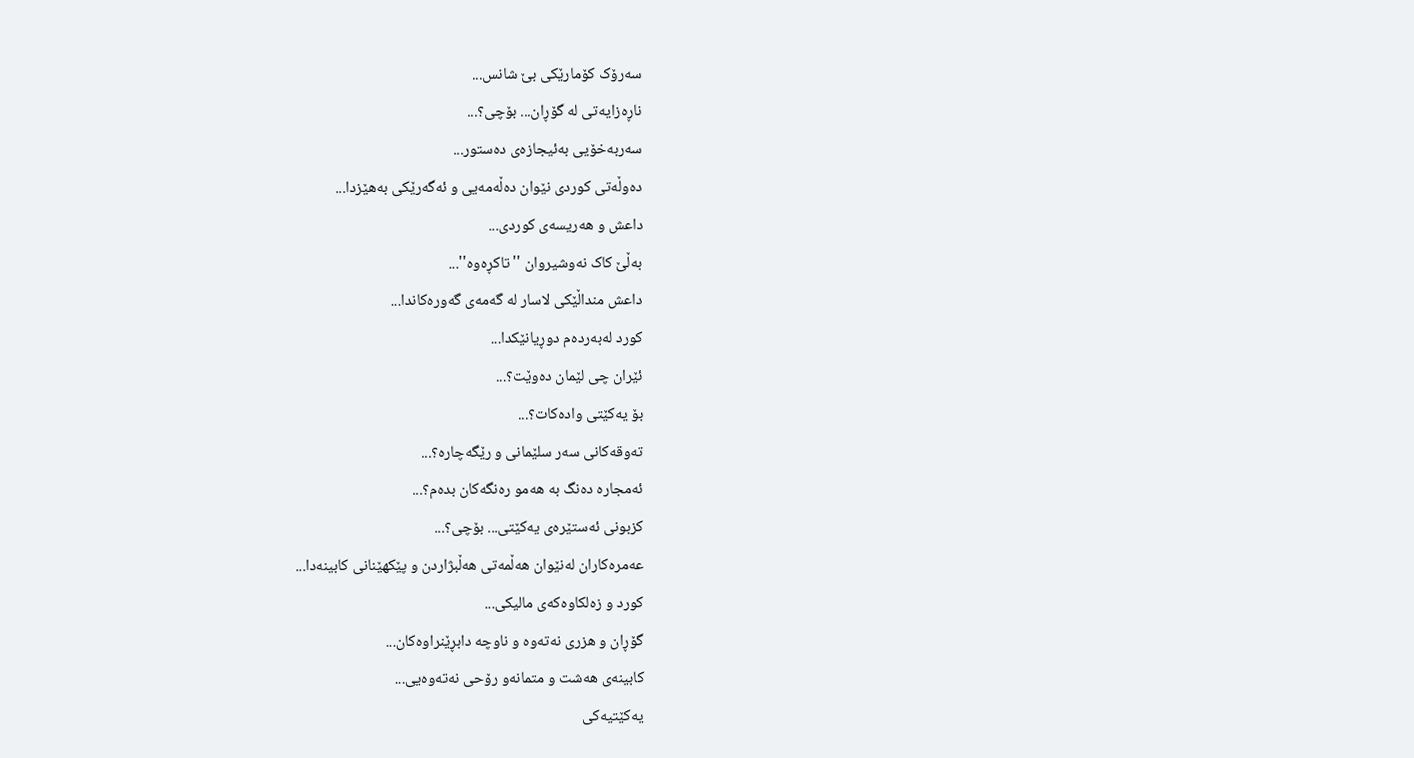سه‌رۆک کۆمارێکی بێ شانس...
ناڕه‌زایه‌تی له‌ گۆڕان... بۆچی؟...
سه‌ربه‌خۆیی به‌ئیجازه‌ی ده‌ستور...
ده‌وڵه‌تی کوردی نێوان ده‌ڵه‌مه‌یی و ئه‌گه‌رێکی به‌هێزدا...
داعش و هه‌ریسه‌ی کوردی...
به‌ڵێ کاک نه‌وشیروان ''تاکڕه‌وه‌''...
داعش منداڵێکی لاسار له‌ گه‌مه‌ی گه‌وره‌کاندا...
کورد له‌به‌رده‌م دو‌ڕیانێکدا...
ئێران چی لێمان ده‌وێت؟...
بۆ یه‌کێتی واده‌کات؟...
ته‌وقه‌کانی سه‌ر سلێمانی و رێگه‌چاره‌؟...
ئه‌مجاره‌ ده‌نگ به‌ هه‌مو ره‌نگه‌کان بده‌م؟...
کزبونی ئه‌ستێره‌ی یه‌کێتی... بۆچی؟...
عه‌مره‌کاران‌ لەنێوان‌ هه‌ڵمه‌تی هه‌ڵبژاردن و پێکهێنانی کابینه‌دا...
کورد و زه‌لکاوه‌که‌ی مالیکی...
گۆڕان و هزری نه‌ته‌وه‌ و ناوچه‌ دابڕێنراوه‌کان...
کابینه‌ی هه‌شت و متمانه‌و رۆحی نه‌ته‌وه‌یی...
یه‌کێتیه‌کی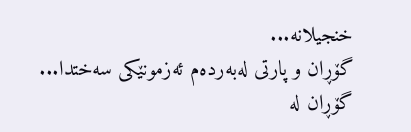خنجیلانه‌...
گۆڕان و پارتی له‌به‌رده‌م ئه‌زمونێکی سه‌ختدا...
گۆڕان له‌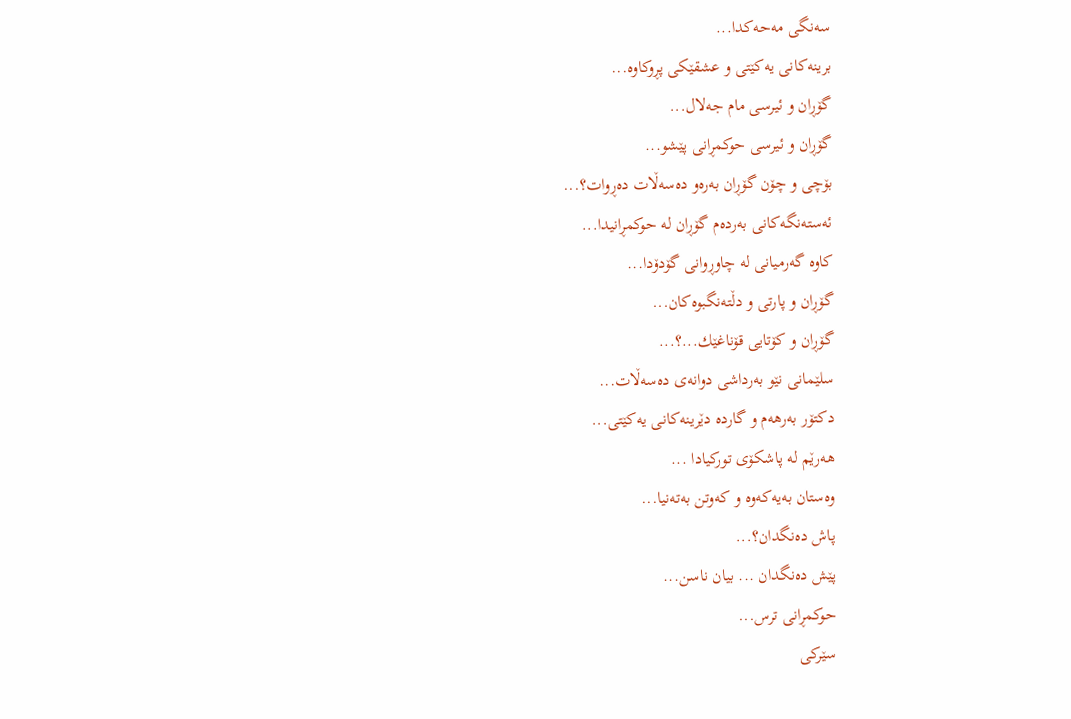سه‌نگی مه‌حه‌کدا...
برینه‌کانی یه‌كێتی و عشقێکی پڕوکاوه‌...
گۆڕان و ئیرسی مام جەلال...
گۆڕان و ئیرسی حوکمڕانی پێشو...
بۆچی و چۆن گۆڕان به‌ره‌و ده‌سه‌ڵات ده‌ڕوات؟...
ئه‌سته‌نگه‌کانی به‌رده‌م گۆڕان له‌ حوکمڕانیدا...
کاوه‌ گه‌رمیانی له‌ چاوڕوانی گۆدۆدا...
گۆڕان و پارتی و دڵته‌نگبوه‌کان...
گۆڕان و کۆتایی قۆناغێك...؟...
سلێمانی نێو به‌رداشی دوانه‌ی ده‌سه‌ڵات...
دکتۆر به‌رهه‌م و گارده‌ دێرینه‌کانی یه‌کێتی...
هه‌رێم لە پاشکۆی تورکیادا ...
وه‌ستان به‌یه‌که‌وه‌ و که‌وتن به‌ته‌نیا...
پاش ده‌نگدان؟...
پێش ده‌نگدان ... بیان ناسن...
حوکمڕانی ترس...
سێرکی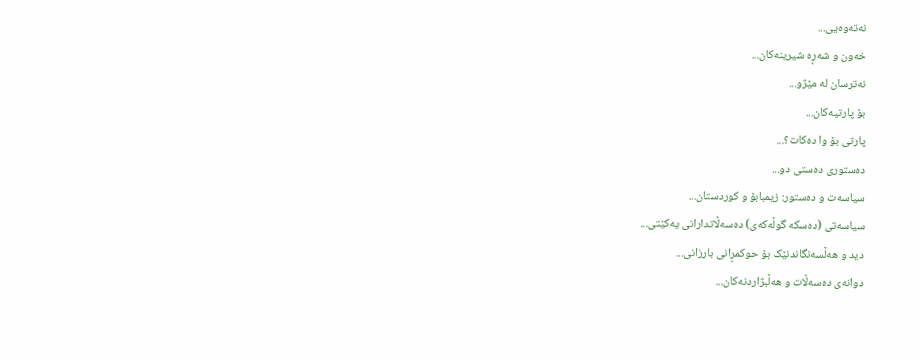نه‌ته‌وه‌یی...
خه‌ون و شه‌ڕه‌ شیرینه‌کان...
نه‌ترسان له‌ مێژو...
بۆ پارتیه‌کان...
پارتی بۆ وا ده‌کات؟...
ده‌ستوری ده‌ستی دو...
سیاسه‌ت و ده‌ستور: زیمبابۆ و کوردستان...
سیاسه‌تی (ده‌سکه‌ گوڵه‌که‌ی) ده‌سه‌ڵاتدارانی یه‌کێتی...
دید و هه‌ڵسه‌نگاندنێک بۆ حوکمڕانی بارزانی‌...
دوانه‌ی ده‌سه‌ڵات و هه‌ڵبژاردنه‌کان...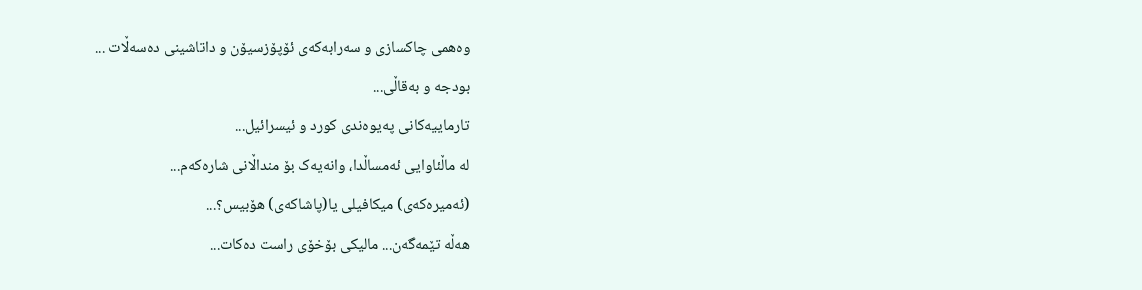وه‌همی چاکسازی و سه‌رابه‌که‌ی ئۆپۆزسیۆن و داتاشینی ده‌سه‌ڵات‌ ...
بودجه‌ و به‌قاڵی...
تارماییه‌کانی په‌یوه‌ندی کورد و ئیسرائیل...
له‌ ماڵئاوایی ئه‌مساڵدا، وانه‌یه‌ک بۆ منداڵانی شاره‌که‌م...
(ئه‌میره‌که‌ی) میکافیلی یا(پاشاکه‌ی) هۆبیس؟...
هه‌ڵه‌ تێمه‌گه‌ن... مالیکی بۆخۆی راست ده‌کات...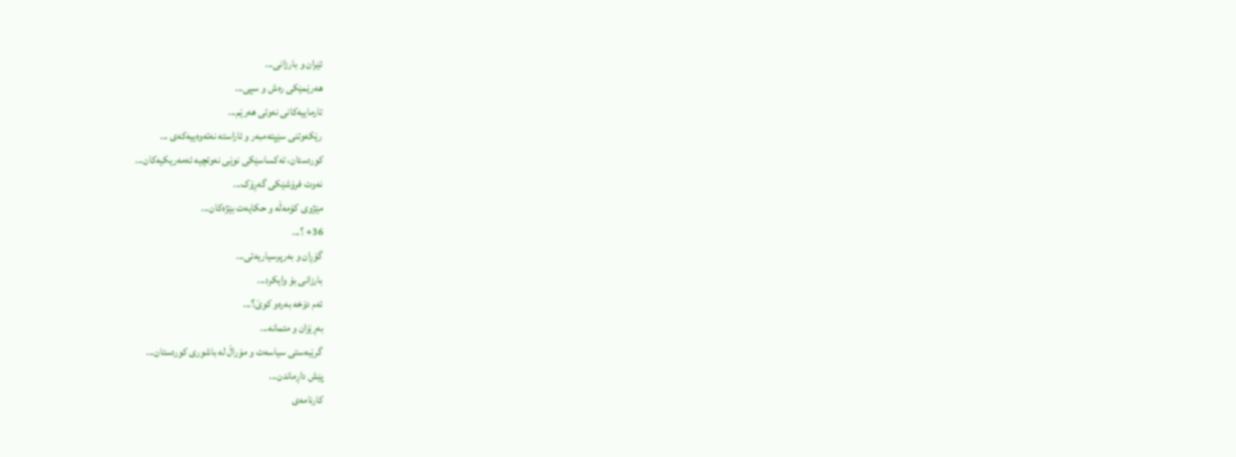ئێران و بارزانی...
هه‌رێمێکی‌ ره‌ش و سپی...
تارماییه‌کانی نه‌وتی هه‌رێم...
رێکه‌وتنی سێپته‌مبه‌ر و ئاراسته‌ نه‌ته‌وه‌ییه‌که‌ی‌ ...
کوردستان، ته‌کساسێکی نوێی نه‌وتچیه‌‌ ئه‌مەریکیه‌کان...
نه‌وت فرۆشێکی گه‌ڕۆک...
مێژوی کۆمه‌ڵه و حکایه‌ت بێژه‌کان...
36+ ؟...
گۆڕان و به‌رپرسیاریه‌تی...
بارزانی بۆ وایکرد...
ئەم دۆخە بەرەو کوێ؟...
بەڕێزان و متمانە...
گرێبەستی سیاسەت و مۆراڵ لە باشوری کوردستان...
پێش داڕماندن...
کارنامەی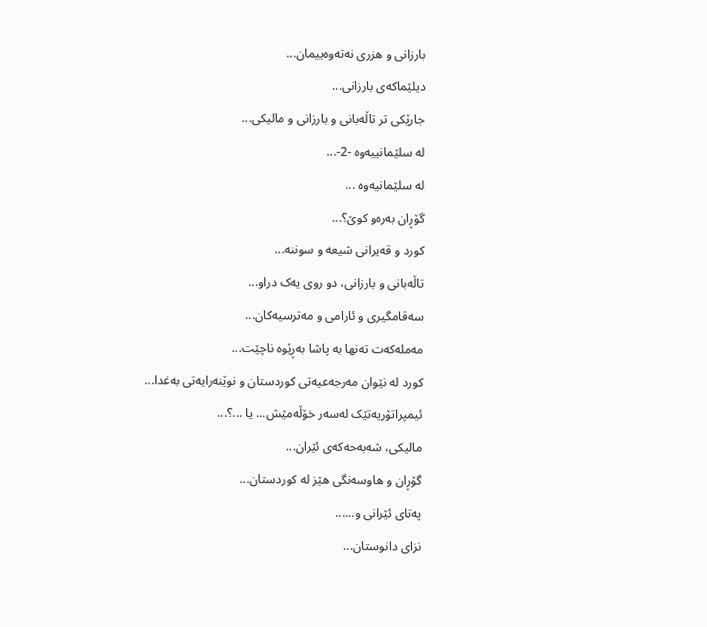بارزانی و هزری نەتەوەییمان...
دیلێماکەی بارزانی...
جارێکی تر تاڵەبانی و بارزانی و مالیکی...
لە سلێمانییه‌وه‌ -2-...
لە سلێمانیەوە ...
گۆڕان بەرەو کوێ؟...
کورد و قەیرانی شیعە و سوننە...
تاڵەبانی و بارزانی، دو روی یەک دراو...
سەقامگیری و ئارامی و مەترسیەکان...
مەملەکەت تەنها بە پاشا بەڕێوە ناچێت...
کورد له‌ نێوان مەرجەعیەتی کوردستان و نوێنەرایەتی بەغدا...
ئیمپراتۆریەتێک لەسەر خۆڵەمێش... یا ...؟...
مالیکی، شەبەحەکەی ئێران...
گۆڕان و هاوسەنگی هێز لە کوردستان...
پەتای ئێرانی و......
نزای دانوستان...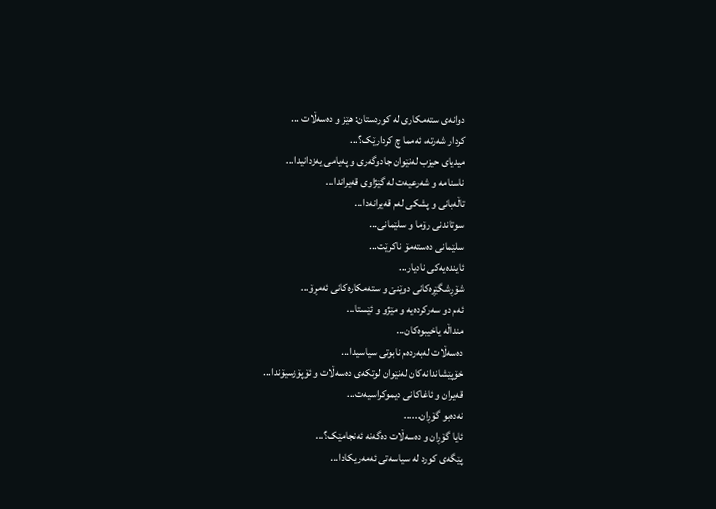دوانەی ستەمکاری لە کوردستان: هێز و دەسەڵات ...
کردار شەرتە، ئەمما چ کردارێک؟...
میدیای حیزب لەنێوان جادوگەری و پەیامی یەزدانیدا...
ناسنامە و شەرعیەت لە گێژاوی قەیراندا...
تاڵەبانی و پشکی لەم قەیرانەدا...
سوتاندنی رۆما و سلێمانی...
سلێمانی دەستەمۆ ناکرێت...
ئایندەیەکی نادیار...
شۆڕشگێڕەکانی دوێنێ و ستەمکارەکانی ئەمڕۆ...
ئەم دو سەرکردەیە و مێژو و ئێستا...
منداڵە یاخیبوەکان...
دەسەڵات لەبەردەم نابوتی سیاسیدا...
خۆپێشاندانەکان لەنێوان لوتکەی دەسەڵات و ئۆپۆزسیۆندا...
قەیران و ئاغاکانی دیموکراسیەت...
نەدەبو گۆڕان......
ئایا گۆڕان و دەسەڵات دەگەنە ئەنجامێک؟...
پێگەی کورد لە سیاسەتی ئەمه‌ریکادا...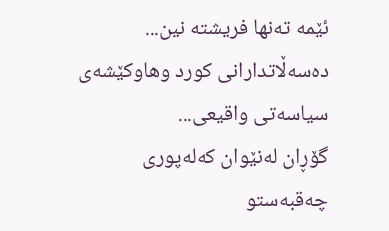ئێمە ته‌نها فریشتە نین...
دەسەڵاتدارانی کورد وهاوکێشەی سیاسەتی واقیعی...
گۆڕان لەنێوان کەلەپوری چه‌قبه‌ستو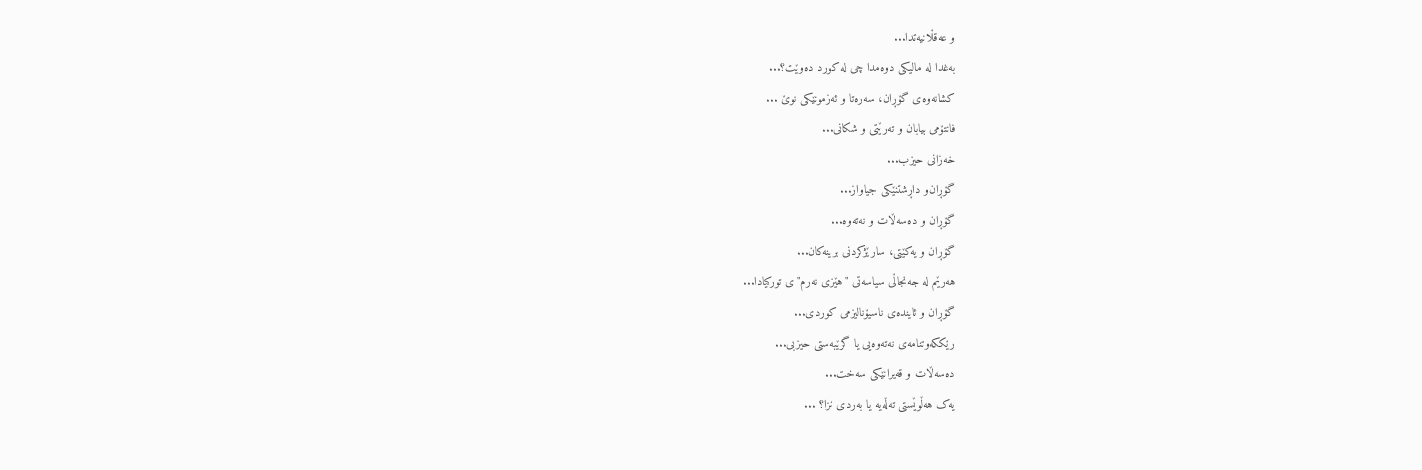و عەقڵانیەتدا...
بەغدا لە مالیکی دوەمدا چی لە کورد دەوێت؟...
کشانەوەی گۆڕان، سەرەتا و ئه‌زمونێکی نوێ ...
فانتۆمی بیابان و تەرێتی و شکانی...
خەزانی حیزب...
گۆڕان‌و داڕشتنێکی جیاواز...
گۆڕان و دەسەڵات و نەتەوە...
گۆڕان و یەکێتی، سارێژکردنی برینەکان...
هەرێم لە جەنجاڵی سیاسەتی "هێزی نەرم"ی تورکیادا...
گۆڕان و ئایندەی ناسیۆنالیزمی کوردی...
رێککەوتنامەی نه‌ته‌وه‌یی یا گرێبەستی حیزبی...
دەسەڵات و قەیرانێکی سەخت...
یەک هەڵوێستی تەڵەیە یا بەردی نزا؟ ...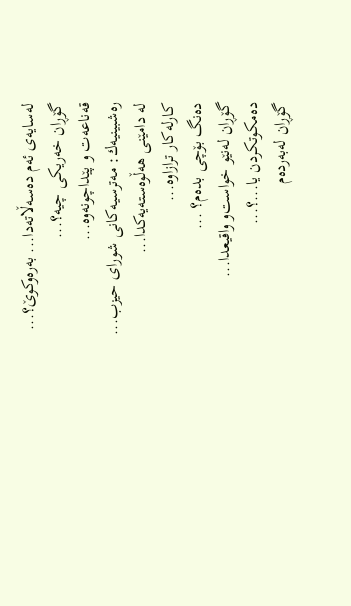لەسایەی ئەم دەسەڵاتەدا... بەرەوکوێ؟...
گۆڕان خەریکی چیە؟...
قه‌ناعه‌ت و پێداچونه‌وه‌...
ره‌شبینیه‌ك: مه‌ترسیه‌كانی شورای حیزب...
لە دامێنی هەڵوەستەیەکدا...
كارله‌كار ترازاوه‌...
ده‌نگ بۆچی بده‌م؟ ...
گۆڕان له‌نێو خواست‌و واقیعدا...
ده‌مكوتكردن یا...؟...
گۆڕان له‌به‌رده‌م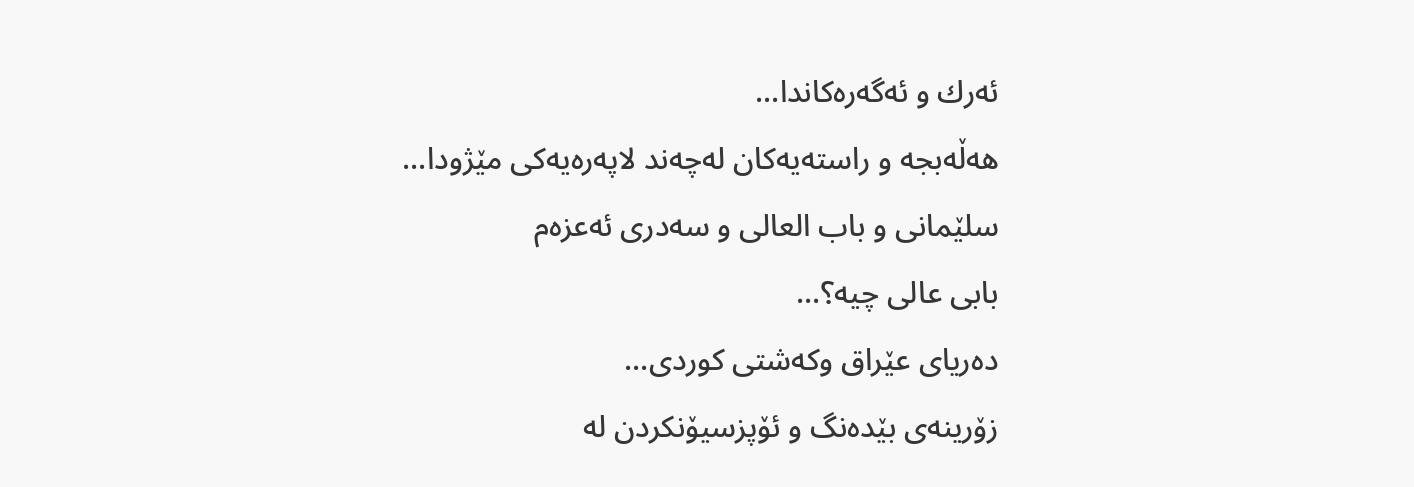ئه‌رك و ئه‌گه‌ره‌كاندا...
هه‌ڵه‌بجه‌ و راسته‌یه‌كان له‌چه‌ند لاپه‌ره‌یه‌كی مێژودا...
سلێمانی و باب العالی و سه‌دری ئه‌عزه‌م
بابی عالی چیه‌؟...
ده‌ریای عێراق وكه‌شتی كوردی...
زۆرینه‌ی بێده‌نگ و ئۆپزسیۆنكردن له‌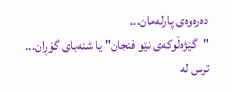ده‌ره‌وه‌ی پارله‌مان...
"گێژه‌ڵوكه‌ی نێو فنجان" یا شنه‌بای گۆڕان...
ترس له‌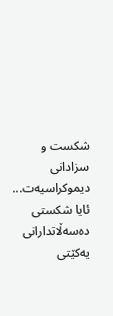شكست و سزادانی دیموكراسیه‌ت...
ئایا شكستی ده‌سه‌ڵاتدارانی یه‌كێتی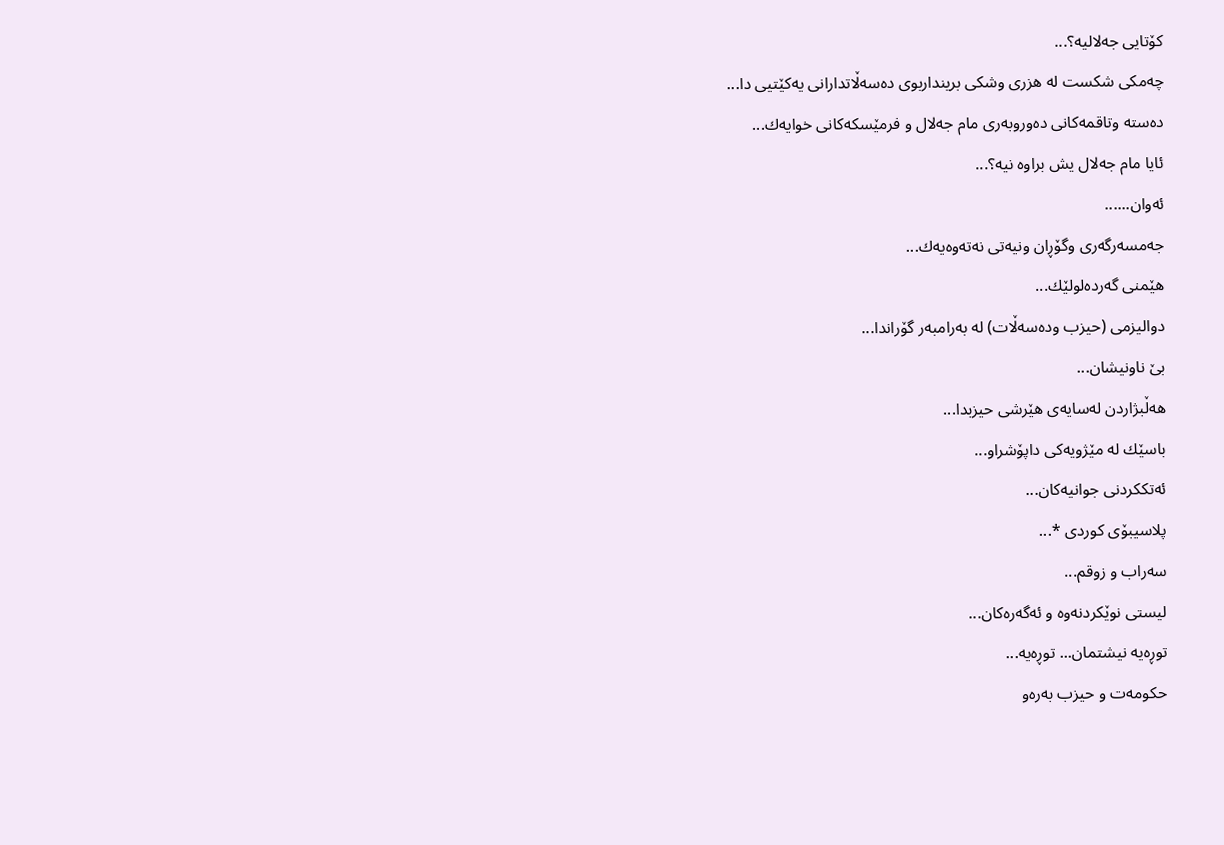كۆتایی جه‌لالیه‌؟...
چه‌مكی شكست له‌ هزری وشكی برینداربوی ده‌سه‌ڵاتدارانی یه‌كێتیی دا...
ده‌سته‌ وتاقمه‌كانی ده‌وروبه‌ری مام جه‌لال و فرمێسكه‌كانی خوایه‌ك...
ئایا مام جه‌لال یش براوه‌ نیه‌؟...
ئه‌وان......
جه‌مسه‌رگه‌ری وگۆڕان ونیه‌تی نه‌ته‌وه‌یه‌ك...
هێمنی گه‌رده‌لولێك...
دوالیزمی (حیزب وده‌سه‌ڵات) له‌ به‌رامبه‌ر گۆراندا...
بێ ناونیشان...
هه‌ڵبژاردن له‌سایه‌ی هێرشی حیزبدا...
باسێك له‌ مێژویه‌كی داپۆشراو...
ئه‌تككردنی جوانیه‌كان...
پلاسیبۆی كوردی *...
سه‌راب و زوقم...
لیستی نوێكردنه‌وه‌ و ئه‌گه‌ره‌كان...
توڕه‌یه‌ نیشتمان... توڕه‌یه‌...
حكومه‌ت ‌و حیزب به‌ره‌و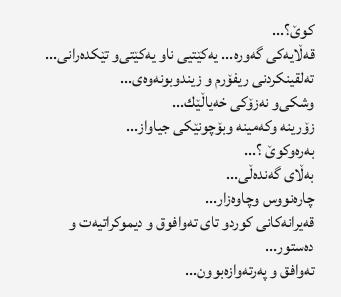كوێ‌؟...
قه‌ڵایه‌كی گه‌وره‌... یه‌كێتیی ناو یه‌كێتی‌و تێكده‌رانی...
ته‌لقینكردنی ریفۆرم ‌و زیندوبونه‌وه‌ی...
وشكی‌و نه‌زۆكی خه‌یاڵێك...
زۆرینه‌ وكه‌مینه‌ وبۆچونێكی جیاواز...
به‌ره‌وكوێ ؟...
به‌ڵای‌ گه‌نده‌ڵی...
چاره‌نووس وچاوه‌زار...
قه‌یرانه‌كانی كوردو تای ته‌وافوق و دیموكراتیه‌ت و ده‌ستور...
ته‌وافق و په‌رته‌وازه‌بوون...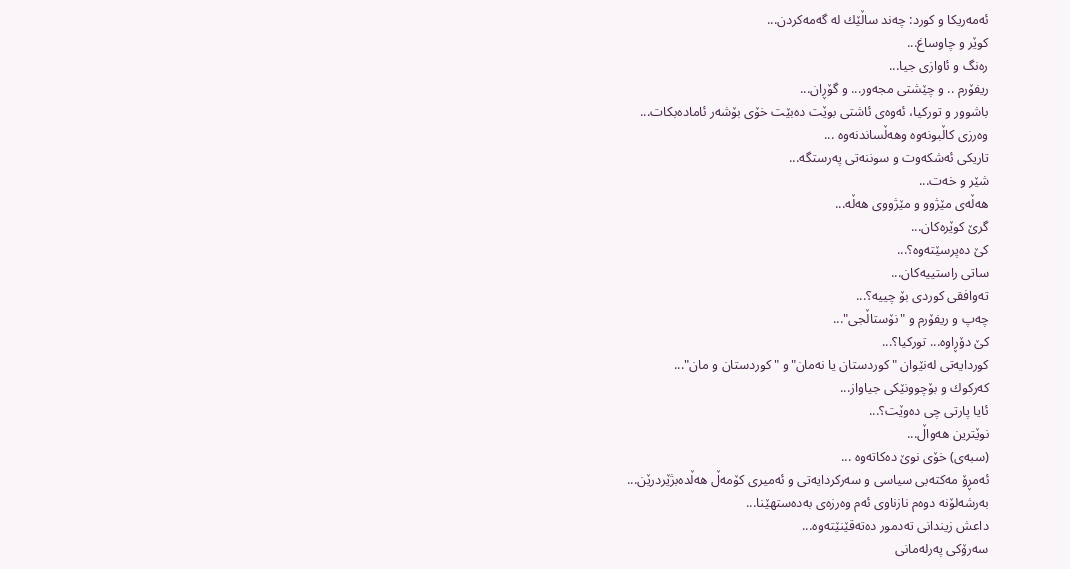ئه‌مه‌ریكا و كورد: چه‌ند ساڵێك له‌ گه‌مه‌كردن...
كوێر و چاوساغ...
ره‌نگ و ئاوازی جیا...
ریفۆرم .. و چێشتی مجه‌ور... و گۆڕان...
باشوور و توركیا، ئه‌وه‌ی ئاشتی بوێت ده‌بێت خۆی بۆشه‌ر ئاماده‌بكات...
وه‌رزی كاڵبونه‌وه‌ وهه‌ڵساندنه‌وه‌ ...
تاریكی ئه‌شكه‌وت و سوننه‌تی په‌رستگه‌...
شێر و خه‌ت...
هه‌ڵه‌ی مێژوو و مێژووی هه‌ڵه‌...
گرێ كوێره‌كان...
كێ ده‌پرسێته‌وه‌؟...
ساتی راستییه‌كان...
ته‌وافقی كوردی بۆ چییه‌؟...
چه‌پ و ریفۆرم و "نۆستاڵجی"...
كێ دۆڕاوه‌... توركیا؟...
كوردایه‌تی له‌نێوان "كوردستان یا نه‌مان"و "كوردستان ‌و مان"...
كه‌ركوك و بۆچوونێكی جیاواز...
ئایا پارتی چی ده‌وێت؟...
نوێترین هه‌واڵ...
(سبەى) خۆى نوێ دەکاتەوە ...
ئه‌مڕۆ مه‌كته‌بی‌ سیاسی‌ و سه‌ركردایه‌تی‌ و ئه‌میری‌ كۆمه‌ڵ هەڵدەبژێردرێن...
به‌رشه‌لۆنه‌ دوه‌م نازناوی ئه‌م وه‌رزه‌ی به‌ده‌ستهێنا...
داعش زیندانی تەدمور دەتەقێنێتەوە...
سەرۆكی پەرلەمانی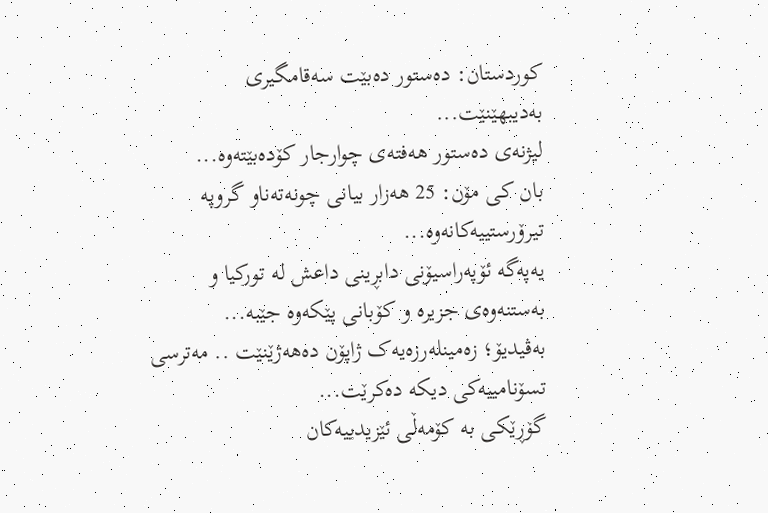كوردستان: دەستور دەبێت سەقامگیری بەدیبهێنێت...
لیژنەی دەستور هەفتەی چوارجار كۆدەبێتەوە...
بان كی مۆن: 25 هەزار بیانی چونەتەناو گروپە تیرۆرستییەكانەوە...
یەپەگە ئۆپەراسیۆنی دابڕینی داعش لە تورکیا و بەستنەوەی جزیرە و کۆبانی پێکەوە جێبە...
بەڤیدیۆ؛ زەمینلەرزەیەک ژاپۆن دەهەژێنێت .. مەترسی تسۆنامییەکی دیکە دەکرێت...
گۆڕێکی بە کۆمەڵی ئێزیدییەکان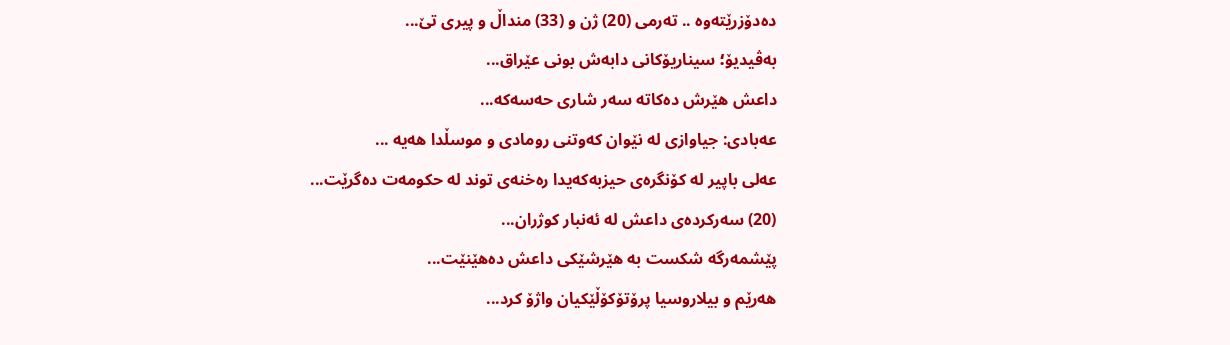دەدۆزرێتەوە .. تەرمی (20) ژن و (33) منداڵ و پیری تێ...
بەڤیدیۆ؛ سیناریۆکانی دابەش بونی عێراق...
داعش هێرش دەکاتە سەر شاری حەسەکە...
عه‌بادی: جیاوازی له‌ نێوان کەوتنی رومادی و موسڵدا هه‌یه‌ ...
عەلی باپیر لە کۆنگرەی حیزبەکەیدا رەخنەی توند لە حکومەت دەگرێت...
(20) سه‌ركرده‌ی داعش لە ئەنبار کوژران...
پێشمەرگە شكست بە هێرشێكی داعش دەهێنێت...
هەرێم و بیلاروسیا پرۆتۆکۆڵێکیان واژۆ کرد...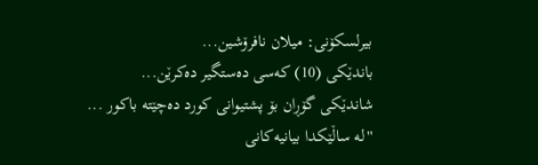بیرلسكۆنی: میلان نافرۆشین...
باندێکی (10) کەسى دەستگیر دەکرێن...
شاندێکى گۆڕان بۆ پشتیوانی کورد دەچێتە باکور ...
''لە ساڵێکدا بیانیه‌كانی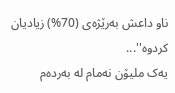ناو داعش بەرێژەى (70%) زیادیان کردوە''...
یەک ملیۆن نەمام لە بەردەم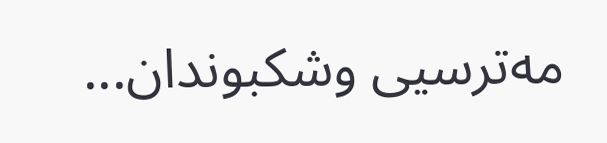مەترسیی وشکبوندان...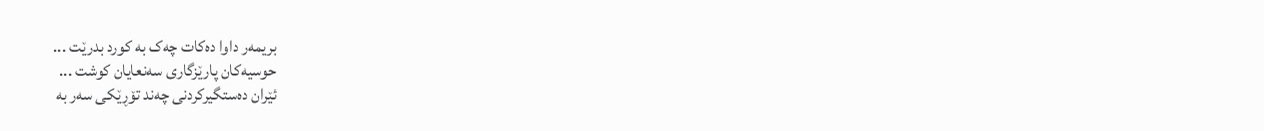بریمه‌ر داوا دەکات چەک بە کورد بدرێت ...
حوسیەکان پارێزگارى سەنعایان کوشت ...
ئێران دەستگیرکردنى چه‌ند تۆڕێكی‌ سه‌ر به‌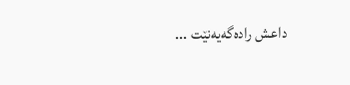داعش رادەگەیەنێت ...